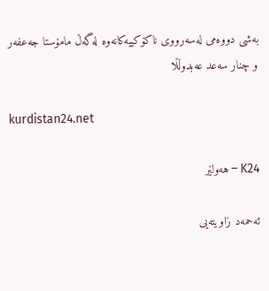بەشی دووەمی لەسەرووی ناکۆکییەکانەوە لەگەڵ مامۆستا جەعفەر و چنار سەعد عەبدوڵڵا

kurdistan24.net

K24 – هەولێر

ئه‌حمه‌د زاویته‌یی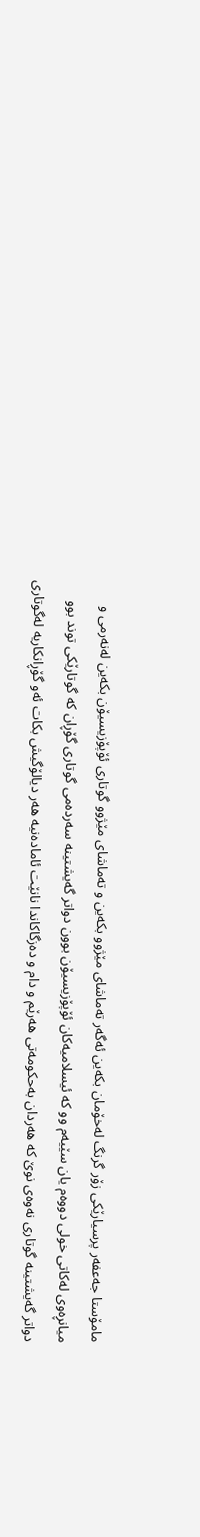مامۆستا جه‌عفه‌ر پرسیارێكی زۆر گرنگ له‌خۆمان بكه‌ین ئه‌گه‌ر ته‌ماشای مێژوو بكه‌ین و ته‌ماشای مێژوو گوتارى ئۆپۆزیسیۆن بكه‌ین له‌نه‌رمی و میانڕه‌وی له‌كاتى خولى دووه‌م یان سێیه‌م وو كه‌ ئیسلامیه‌كان ئۆپۆزیسیۆن بوون دواتر گه‌یشتینه‌ سه‌رده‌می گوتارى گۆڕان كه‌ گوتارێكى توند بوو دواتر گه‌یشتینه‌ گوتارى نه‌وه‌ى نوێ كه‌ هه‌ردان به‌حكومه‌تى هه‌رێم و دام و ده‌زگاكاندا نانێت ئاماده‌نیه‌ هه‌ر دیالۆگیش بكات ئه‌و گۆڕانكاریه‌ له‌گوتارى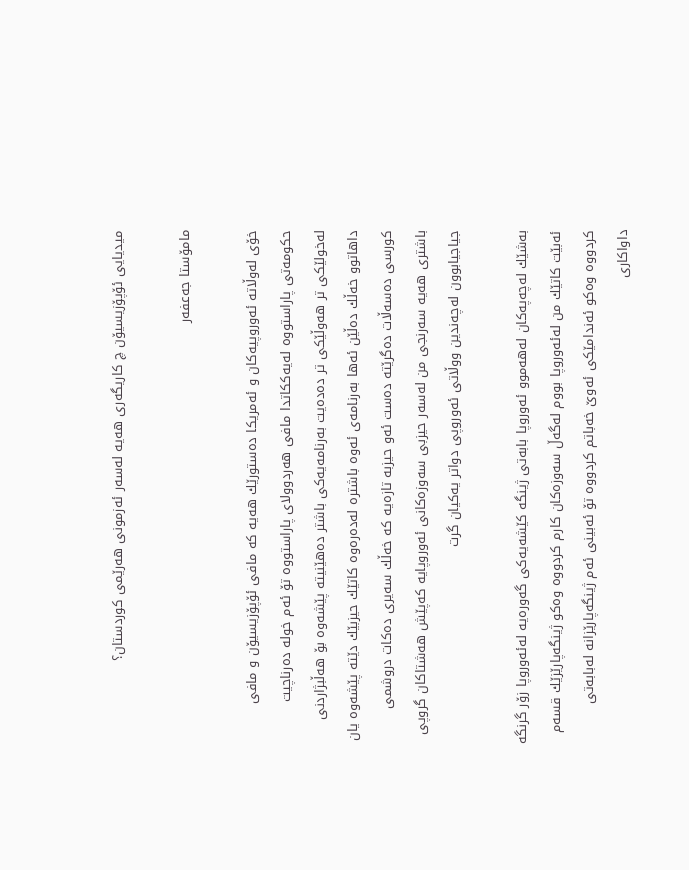میدیایی ئۆپۆزیسیۆن چ كاریگه‌رى هه‌یه‌ له‌سه‌ر ئه‌زمونى هه‌رێمی كوردستان؟

مامۆستا جه‌عفه‌ر

خۆى له‌وڵاته‌ ئه‌وروپیه‌كان و ئه‌مریكا ده‌ستورێك هه‌یه‌ كه‌ مافى ئۆپۆزیسیۆن و مافى حكومه‌تی پاراستووه‌ له‌یه‌ككاتدا مافى هه‌ردوولاى پاراستووه‌ تۆ ئه‌م خوله‌ ده‌رناچیت له‌خولێكی تر هه‌وڵێكى تر ده‌ده‌یت به‌رنامه‌یه‌كی باشتر ده‌هێنیته‌ پێشه‌وه‌ بۆ هه‌ڵبژاردنی داهاتوو خه‌ڵك ده‌ڵێن ئه‌ها به‌رنامه‌ى ئه‌وه‌ باشتره‌ له‌ده‌ره‌وه‌ كاتێك حیزبێك دێته‌ پێشه‌وه‌ یان كورسی ده‌سه‌ڵات ده‌گرێته‌ ده‌ست ئه‌و حیزبه‌ تازه‌یه‌ كه‌ خه‌ڵك سه‌یرى ده‌كات دروشمی باشترى هه‌یه‌ سه‌رنجی من له‌سه‌ر حیزبى سه‌وزه‌كانى ئه‌وروپایه‌ كه‌پێش هه‌شتاكان گروپى جیاجیابوون له‌چه‌ندین ووڵاتی ئه‌وروپى دواتر یه‌كیان گرت

به‌شێك له‌چه‌په‌كان له‌هه‌موو ئه‌وروپا بابه‌تى ژینگه‌ كێشه‌یه‌كى گه‌وره‌یه‌ له‌ئه‌وروپا زۆر گرنگه‌ ئه‌بێت كاتێك من له‌ئه‌وروپا بووم له‌گه‌ڵ سه‌وزه‌كان كارم كردووه‌ وه‌كو ژینگه‌پارێزێك قسه‌م كردووه‌ وه‌كو ئه‌ندامێكى ئه‌وێ خه‌باتم كردووه‌ تۆ ئه‌بینی ئه‌م ژینگه‌پارێزانه‌ له‌بابه‌تی داواكارى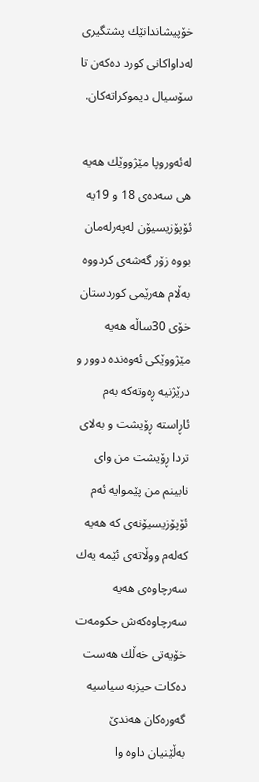خۆپیشاندانێك پشتگیرى له‌داواكانى كورد ده‌كه‌ن تا سۆسیال دیموكراته‌كان.

له‌ئه‌وروپا مێژووێك هه‌یه‌ هی سه‌ده‌ی 18 و 19یه‌ ئۆپۆزیسیۆن له‌په‌رله‌مان بووه‌ زۆر گه‌شه‌ى كردووه‌ به‌ڵام هه‌رێمی كوردستان خۆى 30ساڵه‌ هه‌یه‌ مێژووێكی ئه‌وه‌نده‌ دوور و درێژنیه‌ ڕه‌وته‌كه‌ به‌م ئاڕاسته‌ ڕۆیشت و به‌لای تردا ڕۆیشت من واى نابینم من پێموایه‌ ئه‌م ئۆپۆزیسیۆنه‌ى كه‌ هه‌یه‌ كه‌له‌م ووڵاته‌ى ئێمه‌ یه‌ك سه‌رچاوه‌ى هه‌یه‌ سه‌رچاوه‌كه‌ش حكومه‌ت خۆیه‌تى خه‌ڵك هه‌ست ده‌كات حیزبه‌ سیاسیه‌ گه‌وره‌كان هه‌ندێ به‌ڵێنیان داوه‌ وا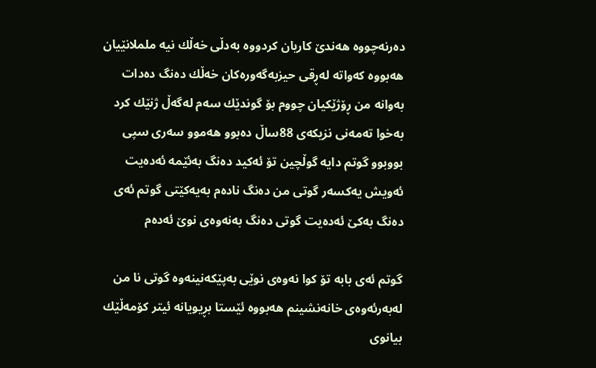ده‌رنه‌چووه‌ هه‌ندێ كاریان كردووه‌ به‌دڵى خه‌ڵك نیه‌ ململانێیان هه‌بووه‌ كه‌واته‌ له‌ڕقى حیزبه‌گه‌وره‌كان خه‌ڵك ده‌نگ ده‌دات به‌وانه‌ من ڕۆژێكیان چووم بۆ گوندێك سه‌م له‌گه‌ڵ ژنێك كرد به‌خوا ته‌مه‌نی نزیكه‌ى 88ساڵ ده‌بوو هه‌موو سه‌رى سپى بووبوو گوتم دایه‌ گوڵچین تۆ ئه‌كید ده‌نگ به‌ئێمه‌ ئه‌ده‌یت ئه‌ویش یه‌كسه‌ر گوتى من ده‌نگ ناده‌م به‌یه‌كێتى گوتم ئه‌ى ده‌نگ به‌كێ ئه‌ده‌یت گوتى ده‌نگ به‌نه‌وه‌ى نوێ ئه‌ده‌م

گوتم ئه‌ى بابه‌ تۆ كوا نه‌وه‌ى نوێی به‌پێكه‌نینه‌وه‌ گوتى نا من له‌به‌رئه‌وه‌ى خانه‌نشینم هه‌بووه‌ ئێستا بڕیویانه‌ ئیتر كۆمه‌ڵێك بیانوی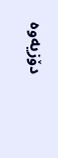دۆزیه‌وه‌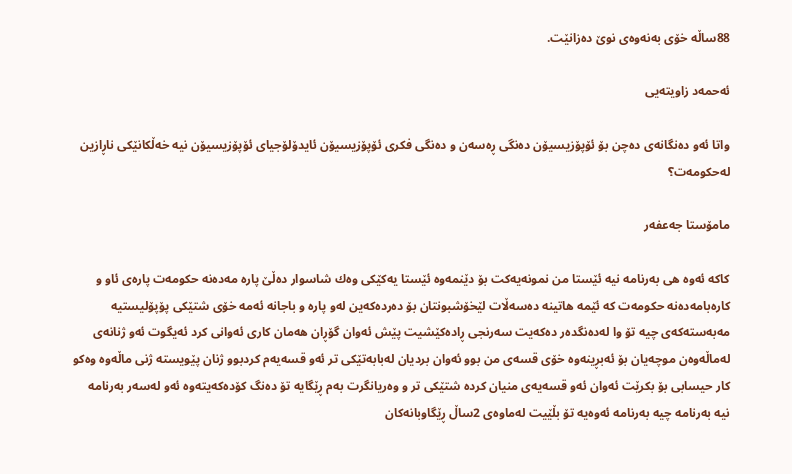88ساڵه‌ خۆى به‌نه‌وه‌ى نوێ ده‌زانێت.

ئه‌حمه‌د زاویته‌یی

واتا ئه‌و ده‌نگانه‌ى ده‌چن بۆ ئۆپۆزیسیۆن ده‌نگی ڕه‌سه‌ن و ده‌نگی فكرى ئۆپۆزیسیۆن ئایدۆلۆجیاى ئۆپۆزیسیۆن نیه‌ خه‌ڵكانێكى ناڕازین له‌حكومه‌ت؟

مامۆستا جه‌عفه‌ر

كاكه‌ ئه‌وه‌ هی به‌رنامه‌ نیه‌ ئێستا من نمونه‌یه‌كت بۆ دێنمه‌وه‌ ئێستا یه‌كێكی وه‌ك شاسوار ده‌ڵێ پاره‌ مه‌ده‌نه‌ حكومه‌ت پاره‌ى ئاو و كاره‌بامه‌ده‌نه‌ حكومه‌ت كه‌ ئێمه‌ هاتینه‌ ده‌سه‌ڵات لێخۆشبونتان بۆ ده‌رده‌كه‌ین له‌و پاره‌ و باجانه‌ ئه‌مه‌ خۆى شتێكى پۆپۆلیستیه‌ مه‌به‌سته‌كه‌ى چیه‌ تۆ وا له‌ده‌نگده‌ر ده‌كه‌یت سه‌رنجی ڕاده‌كێشیت پێش ئه‌وان گۆڕان هه‌مان كارى ئه‌وانى كرد ئه‌یگوت ئه‌و ژنانه‌ى له‌ماڵه‌وه‌ن موچه‌یان بۆ ئه‌بڕینه‌وه‌ خۆى قسه‌ى من بوو ئه‌وان بردیان له‌بابه‌تێكى تر ئه‌و قسه‌یه‌م كردبوو ژنان پێویسته‌ ژنى ماڵه‌وه‌ وه‌كو كار حیسابی بۆ بكرێت ئه‌وان ئه‌و قسه‌یه‌ى منیان كرده‌ شتێكى تر و وه‌ریانگرت به‌م ڕێگایه‌ تۆ ده‌نگ كۆده‌كه‌یته‌وه‌ ئه‌و له‌سه‌ر به‌رنامه‌ نیه‌ به‌رنامه‌ چیه‌ به‌رنامه‌ ئه‌وه‌یه‌ تۆ بڵێیت له‌ماوه‌ى 2ساڵ ڕێگاوبانه‌كان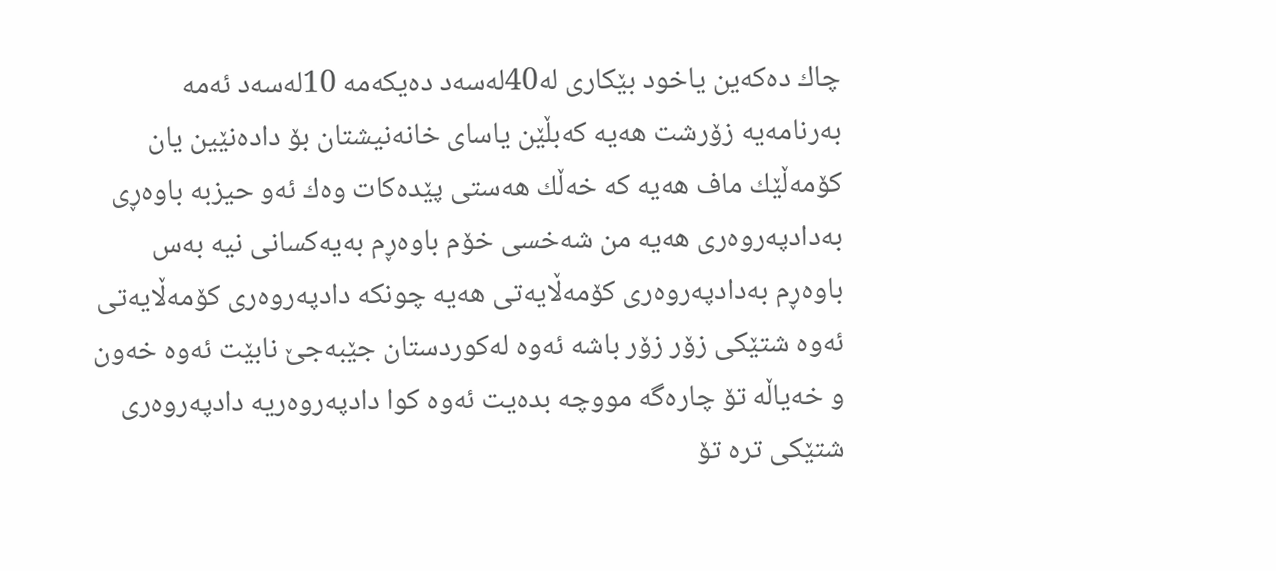چاك ده‌كه‌ین یاخود بێكارى له‌40له‌سه‌د ده‌یكه‌مه‌ 10له‌سه‌د ئه‌مه‌ به‌رنامه‌یه‌ زۆرشت هه‌یه‌ كه‌بڵێن یاسای خانه‌نیشتان بۆ داده‌نێین یان كۆمه‌ڵێك ماف هه‌یه‌ كه‌ خه‌ڵك هه‌ستى پێده‌كات وه‌ك ئه‌و حیزبه‌ باوه‌ڕى به‌دادپه‌روه‌رى هه‌یه‌ من شه‌خسی خۆم باوه‌ڕم به‌یه‌كسانى نیه‌ به‌س باوه‌ڕم به‌دادپه‌روه‌رى كۆمه‌ڵایه‌تى هه‌یه‌ چونكه‌ دادپه‌روه‌رى كۆمه‌ڵایه‌تى ئه‌وه‌ شتێكى زۆر زۆر باشه‌ ئه‌وه‌ له‌كوردستان جێبه‌جێ نابێت ئه‌وه‌ خه‌ون و خه‌یاڵه‌ تۆ چاره‌گه‌ مووچه‌ بده‌یت ئه‌وه‌ كوا دادپه‌روه‌ریه‌ دادپه‌روه‌رى شتێكى تره‌ تۆ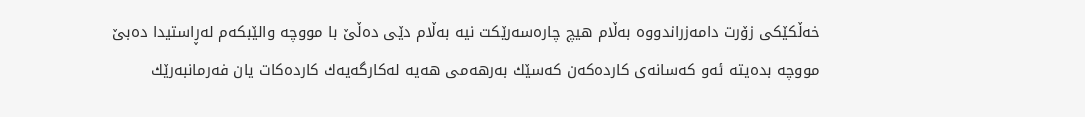خه‌ڵكێكى زۆرت دامه‌زراندووه‌ به‌ڵام هیچ چاره‌سه‌رێكت نیه‌ به‌ڵام دێی ده‌ڵێ با مووچه‌ والێبكه‌م له‌ڕاستیدا ده‌بێ مووچه‌ بده‌یته‌ ئه‌و كه‌سانه‌ى كارده‌كه‌ن كه‌سێك به‌رهه‌می هه‌یه‌ له‌كارگه‌یه‌ك كارده‌كات یان فه‌رمانبه‌رێك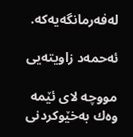له‌فه‌رمانگه‌یه‌كه‌.

ئه‌حمه‌د زاویته‌یی

مووچه‌ لاى ئێمه‌ وه‌ك به‌خێوكردنى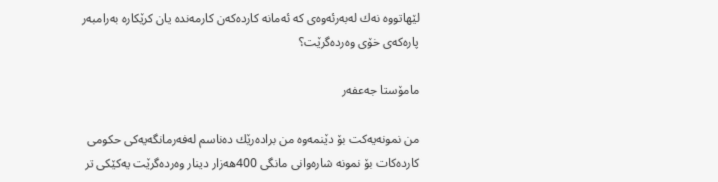لێهاتووه‌ نه‌ك له‌به‌رئه‌وه‌ى كه‌ ئه‌مانه‌ كارده‌كه‌ن كارمه‌نده‌ یان كرێكاره‌ به‌رامبه‌ر پاره‌كه‌ى خۆى وه‌رده‌گرێت؟

مامۆستا جه‌عفه‌ر

من نمونه‌یه‌كت بۆ دێنمه‌وه‌ من براده‌رێك ده‌ناسم له‌فه‌رمانگه‌یه‌كی حكومی كارده‌كات بۆ نمونه‌ شاره‌وانى مانگی 400هه‌زار دینار وه‌رده‌گرێت یه‌كێكى تر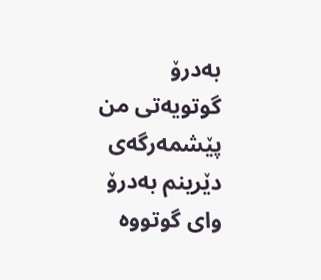به‌درۆ گوتویه‌تى من پێشمه‌رگه‌ى دێرینم به‌درۆ واى گوتووه‌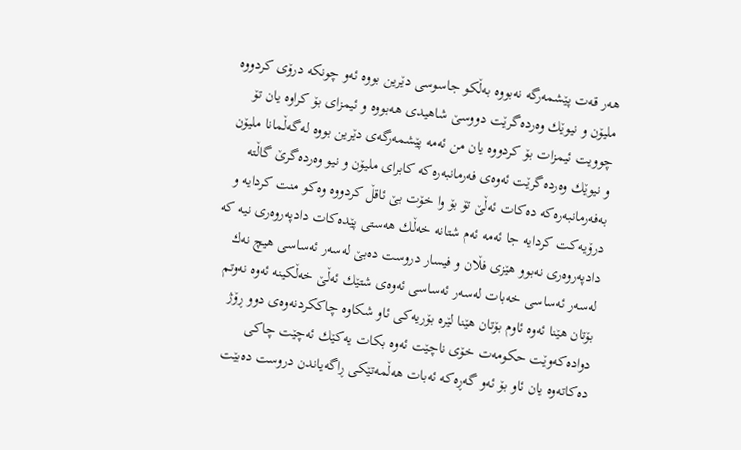هه‌ر قه‌ت پێشمه‌رگه‌ نه‌بووه‌ به‌ڵكو جاسوسی دێرین بووه‌ ئه‌و چونكه‌ درۆی كردووه‌ ملیۆن و نیوێك وه‌رده‌گرێت دووسێ شاهیدی هه‌بووه‌ و ئیمزای بۆ كراوه‌ یان تۆ چوویت ئیمزات بۆ كردووه‌ یان من ئه‌مه‌ پێشمه‌رگه‌ى دێرین بووه‌ له‌گه‌ڵمانا ملیۆن و نیوێك وه‌رده‌گرێت ئه‌وه‌ى فه‌رمانبه‌ره‌كه‌ كابراى ملیۆن و نیو وه‌رده‌گرێ گاڵته‌ به‌فه‌رمانبه‌ره‌كه‌ ده‌كات ئه‌ڵێ تۆ بۆ وا خۆت بێ ئاقڵ كردووه‌ وه‌كو منت كردایه‌ و درۆیه‌كت كردایه‌ جا ئه‌مه‌ ئه‌م شتانه‌ خه‌ڵك هه‌ستى پێده‌كات دادپه‌روه‌رى نیه‌ كه‌ دادپه‌روه‌رى نه‌بوو هێزی فڵان و فیسار دروست ده‌بێ له‌سه‌ر ئه‌ساسی هیچ نه‌ك له‌سه‌ر ئه‌ساسی خه‌بات له‌سه‌ر ئه‌ساسی ئه‌وه‌ى شتێك ئه‌ڵێ خه‌ڵكینه‌ ئه‌وه‌ نه‌وتم بۆتان هێنا ئه‌وه‌ ئاوم بۆتان هێنا لێره‌ بۆریه‌كی ئاو شكاوه‌ چاككردنه‌وه‌ی دوو ڕۆژ دواده‌كه‌وێت حكومه‌ت خۆى ناچێت ئه‌وه‌ بكات یه‌كێك ئه‌چێت چاكی ده‌كاته‌وه‌ یان ئاو بۆ ئه‌و گه‌ڕه‌كه‌ ئه‌بات هه‌ڵمه‌تێكى ڕاگه‌یاندن دروست ده‌بێت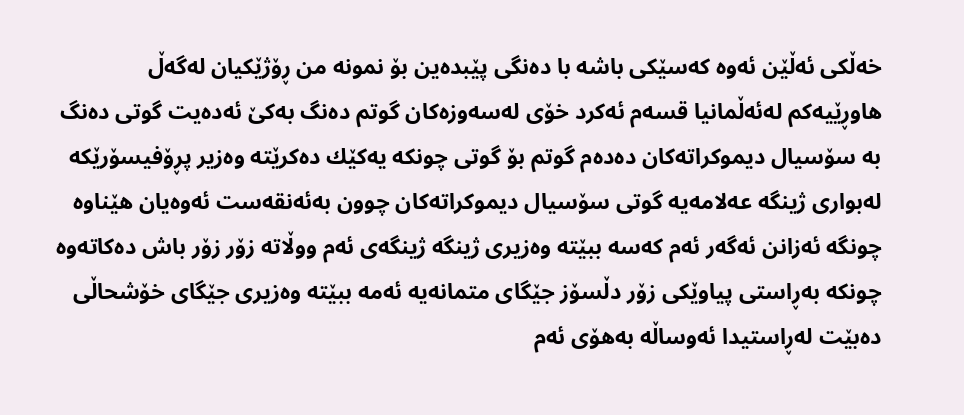خه‌ڵكی ئه‌ڵێن ئه‌وه‌ كه‌سێكی باشه‌ با ده‌نگی پێبده‌ین بۆ نمونه‌ من ڕۆژێكیان له‌گه‌ڵ هاوڕێیه‌كم له‌ئه‌ڵمانیا قسه‌م ئه‌كرد خۆى له‌سه‌وزه‌كان گوتم ده‌نگ به‌كێ ئه‌ده‌یت گوتى ده‌نگ به‌ سۆسیال دیموكراته‌كان ده‌ده‌م گوتم بۆ گوتى چونكه‌ یه‌كێك ده‌كرێته‌ وه‌زیر پڕۆفیسۆرێكه‌ له‌بوارى ژینگه‌ عه‌لامه‌یه‌ گوتى سۆسیال دیموكراته‌كان چوون به‌ئه‌نقه‌ست ئه‌وه‌یان هێناوه‌ چونگه‌ ئه‌زانن ئه‌گه‌ر ئه‌م كه‌سه‌ ببێته‌ وه‌زیرى ژینگه‌ ژینگه‌ى ئه‌م ووڵاته‌ زۆر زۆر باش ده‌كاته‌وه‌ چونكه‌ به‌ڕاستى پیاوێكى زۆر دڵسۆز جێگاى متمانه‌یه‌ ئه‌مه‌ ببێته‌ وه‌زیرى جێگاى خۆشحاڵى ده‌بێت له‌ڕاستیدا ئه‌وساڵه‌ به‌هۆى ئه‌م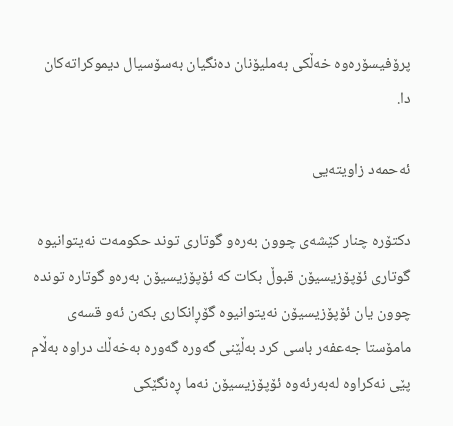پرۆفیسۆره‌وه‌ خه‌ڵكی به‌ملیۆنان ده‌نگیان به‌سۆسیال دیموكراته‌كان دا.

ئه‌حمه‌د زاویته‌یی

دكتۆره‌ چنار كێشه‌ى چوون به‌ره‌و گوتارى توند حكومه‌ت نه‌یتوانیوه‌ گوتارى ئۆپۆزیسیۆن قبوڵ بكات كه‌ ئۆپۆزیسیۆن به‌ره‌و گوتاره‌ تونده‌ چوون یان ئۆپۆزیسیۆن نه‌یتوانیوه‌ گۆڕانكارى بكه‌ن ئه‌و قسه‌ى مامۆستا جه‌عفه‌ر باسی كرد به‌ڵێنى گه‌وره‌ گه‌وره‌ به‌خه‌ڵك دراوه‌ به‌ڵام پێى نه‌كراوه‌ له‌به‌رئه‌وه‌ ئۆپۆزیسیۆن نه‌ما ڕه‌نگێكی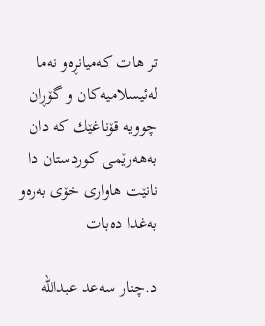تر هات كه‌میانڕه‌و نه‌ما له‌ئیسلامیه‌كان و گۆڕان چوویه‌ قۆناغێك كه‌ دان به‌هه‌رێمی كوردستان دا نانێت هاوارى خۆى به‌ره‌و به‌غدا ده‌بات

د.چنار سه‌عد عبدالله‌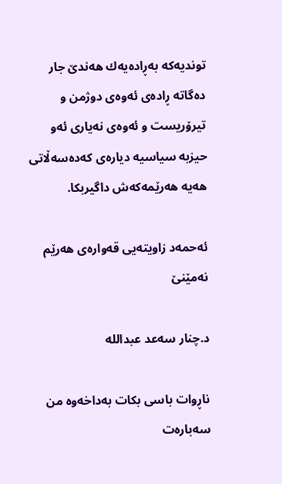توندیه‌كه‌ به‌ڕاده‌یه‌ك هه‌ندێ جار ده‌گاته‌ ڕاده‌ى ئه‌وه‌ى دوژمن و تیرۆریست و ئه‌وه‌ى نه‌یارى ئه‌و حیزبه‌ سیاسیه‌ دیاره‌ى كه‌ده‌سه‌ڵاتى هه‌یه‌ هه‌رێمه‌كه‌ش داگیربكا.

ئه‌حمه‌د زاویته‌یی قه‌واره‌ى هه‌رێم نه‌مێنێ

د.چنار سه‌عد عبدالله‌

ناڕوات باسی بكات به‌داخه‌وه‌ من سه‌باره‌ت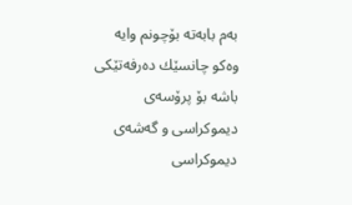به‌م بابه‌ته‌ بۆچونم وایه‌ وه‌كو چانسێك ده‌رفه‌تێكی باشه‌ بۆ پرۆسه‌ى دیموكراسی و گه‌شه‌ى دیموكراسی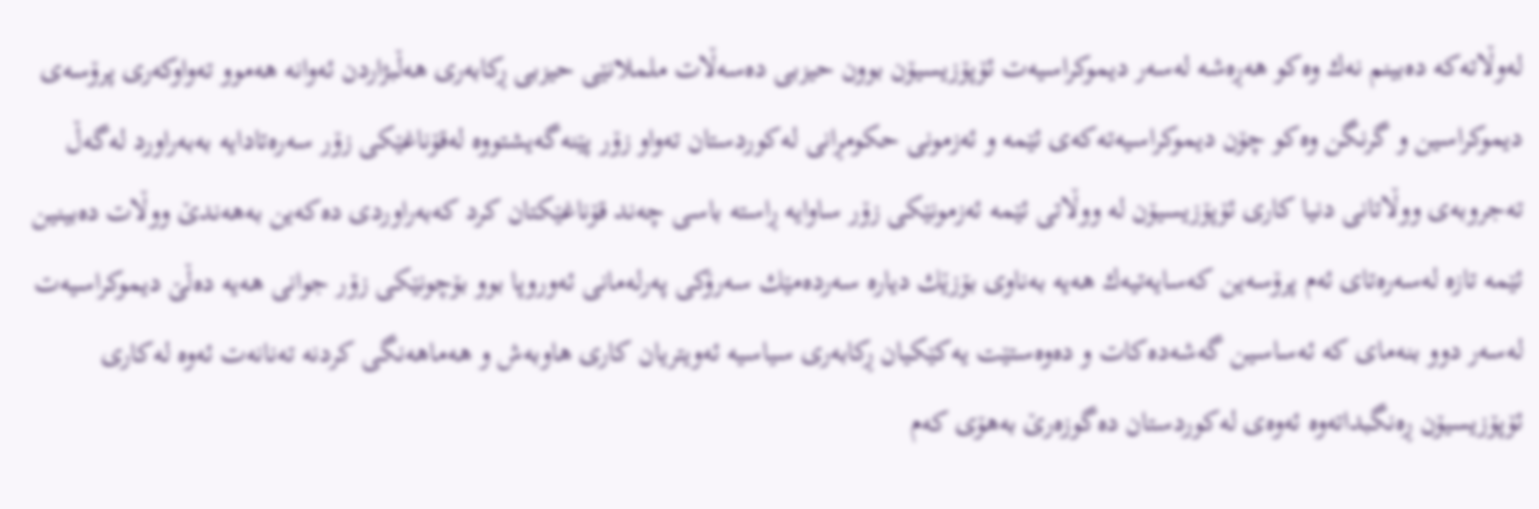له‌وڵاته‌كه‌ ده‌بینم نه‌ك وه‌كو هه‌ڕه‌شه‌ له‌سه‌ر دیموكراسیه‌ت ئۆپۆزیسیۆن بوون حیزبى ده‌سه‌ڵات ململانێی حیزبى ڕكابه‌رى هه‌ڵبژاردن ئه‌وانه‌ هه‌موو ته‌واوكه‌رى پرۆسه‌ى دیموكراسین و گرنگن وه‌كو چۆن دیموكراسیه‌ته‌كه‌ى ئێمه‌ و ئه‌زمونى حكومڕانى له‌كوردستان ته‌واو زۆر پێنه‌گه‌یشتووه‌ له‌قۆناغێكی زۆر سه‌ره‌تادایه‌ به‌به‌راورد له‌گه‌ڵ ته‌جروبه‌ى ووڵاتانى دنیا كارى ئۆپۆزیسیۆن له‌ ووڵاتى ئێمه‌ ئه‌زمونێكی زۆر ساوایه‌ ڕاسته‌ باسی چه‌ند قۆناغێكتان كرد كه‌به‌راوردى ده‌كه‌ین به‌هه‌ندێ ووڵات ده‌بینین ئێمه‌ تازه‌ له‌سه‌ره‌تاى ئه‌م پرۆسه‌ین كه‌سایه‌تیه‌ك هه‌یه‌ به‌ناوى بۆزێك دیاره‌ سه‌رده‌مێك سه‌رۆكی په‌رله‌مانى ئه‌وروپا بوو بۆچونێكی زۆر جوانى هه‌یه‌ ده‌ڵێ دیموكراسیه‌ت له‌سه‌ر دوو بنه‌ماى كه‌ ئه‌ساسین گه‌شه‌ده‌كات و ده‌وه‌ستێت یه‌كێكیان ڕكابه‌رى سیاسیه‌ ئه‌ویتریان كارى هاوبه‌ش و هه‌ماهه‌نگی كردنه‌ ته‌نانه‌ت ئه‌وه‌ له‌كارى ئۆپۆزیسیۆن ڕه‌نگبداته‌وه‌ ئه‌وه‌ى له‌كوردستان ده‌گوزه‌رێ به‌هۆى كه‌م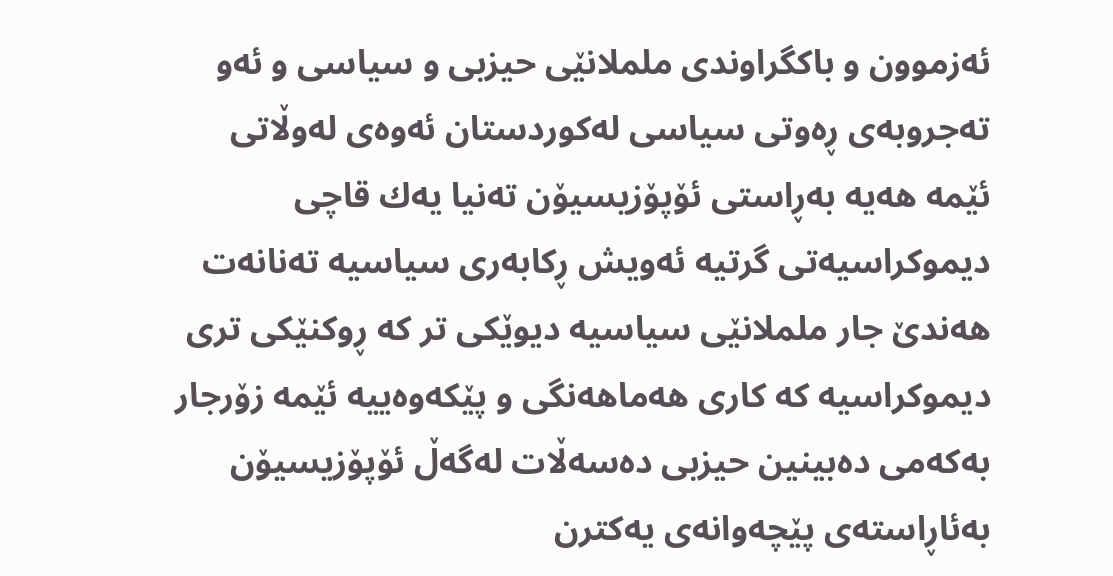ئه‌زموون و باكگراوندی ململانێی حیزبى و سیاسی و ئه‌و ته‌جروبه‌ی ڕه‌وتی سیاسی له‌كوردستان ئه‌وه‌ى له‌وڵاتى ئێمه‌ هه‌یه‌ به‌ڕاستى ئۆپۆزیسیۆن ته‌نیا یه‌ك قاچى دیموكراسیه‌تى گرتیه‌ ئه‌ویش ڕكابه‌رى سیاسیه‌ ته‌نانه‌ت هه‌ندێ جار ململانێی سیاسیه‌ دیوێكی تر كه‌ ڕوكنێكی ترى دیموكراسیه‌ كه‌ كارى هه‌ماهه‌نگی و پێكه‌وه‌ییه‌ ئێمه‌ زۆرجار به‌كه‌می ده‌بینین حیزبى ده‌سه‌ڵات له‌گه‌ڵ ئۆپۆزیسیۆن به‌ئاڕاسته‌ى پێچه‌وانه‌ى یه‌كترن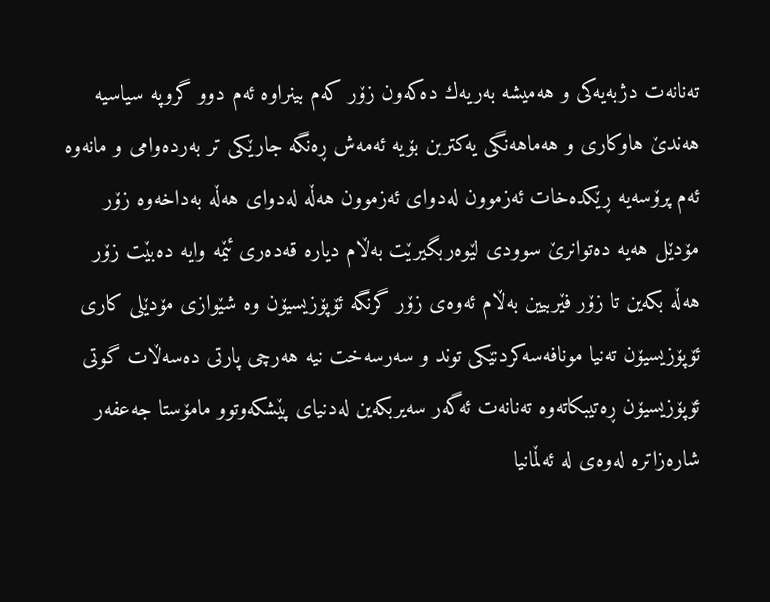ته‌نانه‌ت دژبه‌یه‌كی و هه‌میشه‌ به‌ریه‌ك ده‌كه‌ون زۆر كه‌م بینراوه‌ ئه‌م دوو گروپه‌ سیاسیه‌ هه‌ندێ هاوكارى و هه‌ماهه‌نگی یه‌كتربن بۆیه‌ ئه‌مه‌ش ڕه‌نگه‌ جارێكى تر به‌رده‌وامی و مانه‌وه‌ ئه‌م پرۆسه‌یه‌ ڕێكده‌خات ئه‌زموون له‌دواى ئه‌زموون هه‌ڵه‌ له‌دواى هه‌ڵه‌ به‌داخه‌وه‌ زۆر مۆدێل هه‌یه‌ ده‌توانرێ سوودی لێوه‌ربگیرێت به‌ڵام دیاره‌ قه‌ده‌رى ئێمه‌ وایه‌ ده‌بێت زۆر هه‌ڵه‌ بكه‌ین تا زۆر فێربیین به‌ڵام ئه‌وه‌ى زۆر گرنگه‌ ئۆپۆزیسیۆن وه‌ شێوازى مۆدێلى كارى ئۆپۆزیسیۆن ته‌نیا مونافه‌سه‌كردنێكى توند و سه‌رسه‌خت نیه‌ هه‌رچى پارتى ده‌سه‌ڵات گوتى ئۆپۆزیسیۆن ڕه‌تیبكاته‌وه‌ ته‌نانه‌ت ئه‌گه‌ر سه‌یربكه‌ین له‌دنیای پێشكه‌وتوو مامۆستا جه‌عفه‌ر شاره‌زاتره‌ له‌وه‌ى له‌ ئه‌ڵمانیا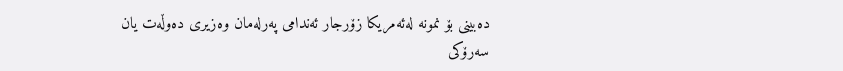ده‌بینی بۆ نمونه‌ له‌ئه‌مریكا زۆرجار ئه‌ندامی په‌رله‌مان وه‌زیرى ده‌وڵه‌ت یان سه‌رۆكى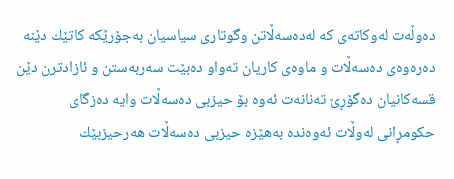ده‌وڵه‌ت له‌وكاته‌ى كه‌ له‌ده‌سه‌ڵاتن وگوتارى سیاسیان به‌جۆرێكه‌ كاتێك دێنه‌ ده‌ره‌وه‌ى ده‌سه‌ڵات و ماوه‌ى كاریان ته‌واو ده‌بێت سه‌ربه‌ستن و ئازادترن دێن قسه‌كانیان ده‌گۆڕێ ته‌نانه‌ت ئه‌وه‌ بۆ حیزبى ده‌سه‌ڵات وایه‌ ده‌زگاى حكومڕانى له‌وڵات ئه‌وه‌نده‌ به‌هێزه‌ حیزبى ده‌سه‌ڵات هه‌رحیزبێك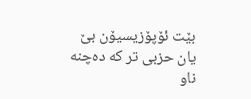بێت ئۆپۆزیسیۆن بێ یان حزبى تر كه‌ ده‌چنه‌ ناو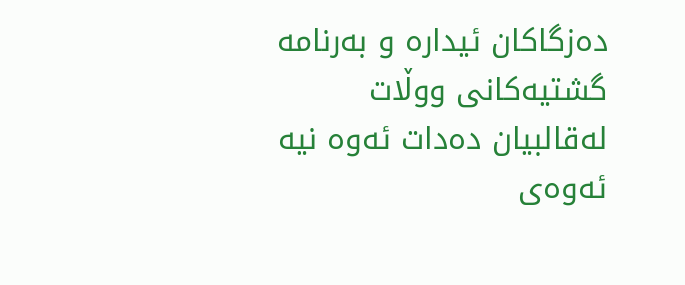ده‌زگاكان ئیداره‌ و به‌رنامه‌ گشتیه‌كانى ووڵات له‌قالبیان ده‌دات ئه‌وه‌ نیه‌ ئه‌وه‌ى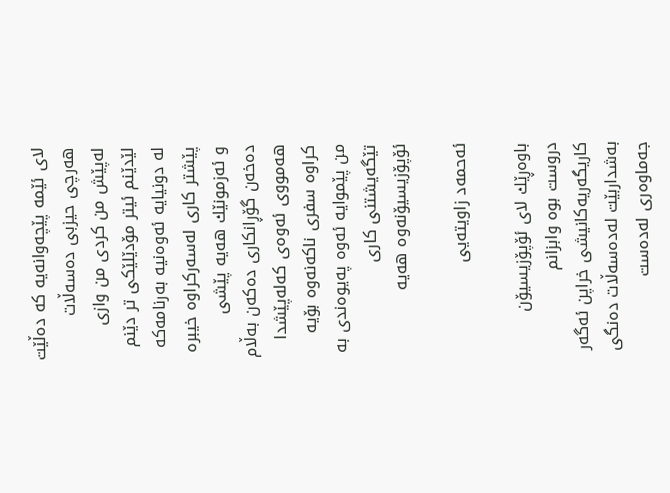لاى ئێمه‌ پێچه‌وانه‌یه‌ كه‌ ده‌ڵێت هه‌رچى حیزبى ده‌سه‌ڵات له‌پێش من كردى من وازى لێدێنم ئیتر مۆدێلێكی تر دێنم له‌ دونیایه‌ ئه‌وه‌نیه‌ به‌رنامه‌كه‌ پێشتر كارى له‌سه‌ركراوه‌ خیبره‌ و ئه‌زمونێك هه‌یه‌ پێشى ده‌خه‌ن گۆڕانكارى ده‌كه‌ن به‌ڵام هه‌مووى ئه‌وه‌ى كه‌له‌پێشدا كراوه‌ سفرى ناكه‌نه‌وه‌ بۆیه‌ من پێموایه‌ ئه‌وه‌ په‌یوه‌ندی به‌ تێگه‌یشتنی كارى ئۆپۆزیسیۆنه‌وه‌ هه‌یه‌

ئه‌حمه‌د زاویته‌یی

باوه‌ڕێك لاى ئۆپۆزیسیۆن دروست بوه‌ وابزانم كاریگه‌ریه‌كانیشى خراپن ئه‌گه‌ر به‌شداربێت له‌ده‌سه‌ڵات ده‌نگی جه‌ماوه‌رى له‌ده‌ست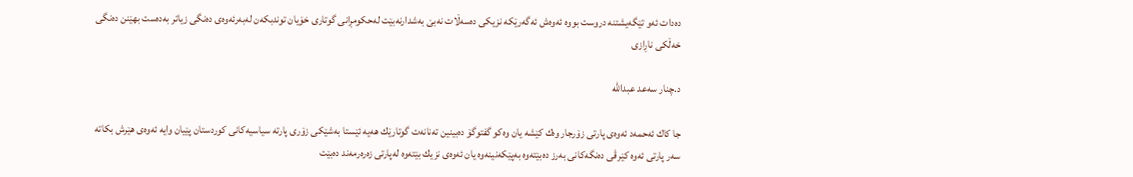ده‌دات ئه‌و تێگه‌یشتنه‌ دروست بووه‌ ئه‌وه‌ش ئه‌گه‌رێكه‌ نزیكی ده‌سه‌ڵات نه‌بێ به‌شدارنه‌بێت له‌حكومڕانى گوتارى خۆیان توندبكه‌ن له‌به‌رئه‌وه‌ى ده‌نگی زیاتر به‌ده‌ست بهێنن ده‌نگی خه‌ڵكی ناڕازی

د.چنار سه‌عد عبدالله‌

جا كاك ئه‌حمه‌د ئه‌وه‌ى پارتى زۆرجار وه‌ك كێشه‌ یان وه‌كو گفتوگۆ ده‌بینین ته‌نانه‌ت گوتارێك هه‌یه‌ ئێستا به‌شێكی زۆرى پارته‌ سیاسیه‌كانى كوردستان پێیان وایه‌ ئه‌وه‌ى هێرش بكاته‌ سه‌ر پارتى ئه‌وه‌ كێرڤى ده‌نگه‌كانى به‌رز ده‌بێته‌وه‌ به‌پێكه‌نینه‌وه‌ یان ئه‌وه‌ى نزیك بێته‌وه‌ له‌پارتى زه‌ره‌رمه‌ند ده‌بێت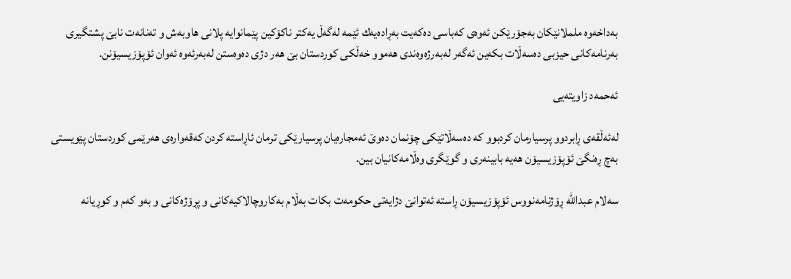به‌داخه‌وه‌ ململانێكان به‌جۆرێكن ئه‌وه‌ى كه‌باسی ده‌كه‌یت به‌ڕاده‌یه‌ك ئێمه‌ له‌گه‌ڵ یه‌كتر ناكۆكین پێمانوایه‌ پلانی هاوبه‌ش و ته‌نانه‌ت نابێ پشتگیرى به‌رنامه‌كانى حیزبى ده‌سه‌ڵات بكه‌ین ئه‌گه‌ر له‌به‌رژه‌وه‌ندی هه‌موو خه‌ڵكی كوردستان بێ هه‌ر دژى ده‌وه‌ستن له‌به‌رئه‌وه‌ ئه‌وان ئۆپۆزیسیۆنن.

ئه‌حمه‌د زاویته‌یی

له‌ئه‌ڵقه‌ى ڕابردوو پرسیارمان كردبوو كه‌ ده‌سه‌ڵاتێكى چۆنمان ده‌وێ ئه‌مجاره‌یان پرسیارێكی ترمان ئاڕاسته‌ كردن كه‌قه‌واره‌ى هه‌رێمی كوردستان پێویستى به‌چ ڕه‌نگێ ئۆپۆزیسیۆن هه‌یه‌ بابینه‌رى و گوێگرى وه‌ڵامه‌كانیان بین.

سه‌لام عبدالله‌ ڕۆژنامه‌نووس ئۆپۆزیسیۆن ڕاسته‌ ئه‌توانێ دژایه‌تى حكومه‌ت بكات به‌ڵام به‌كاروچالاكیه‌كانى و پڕۆژه‌كانى و به‌و كه‌م و كوڕیانه‌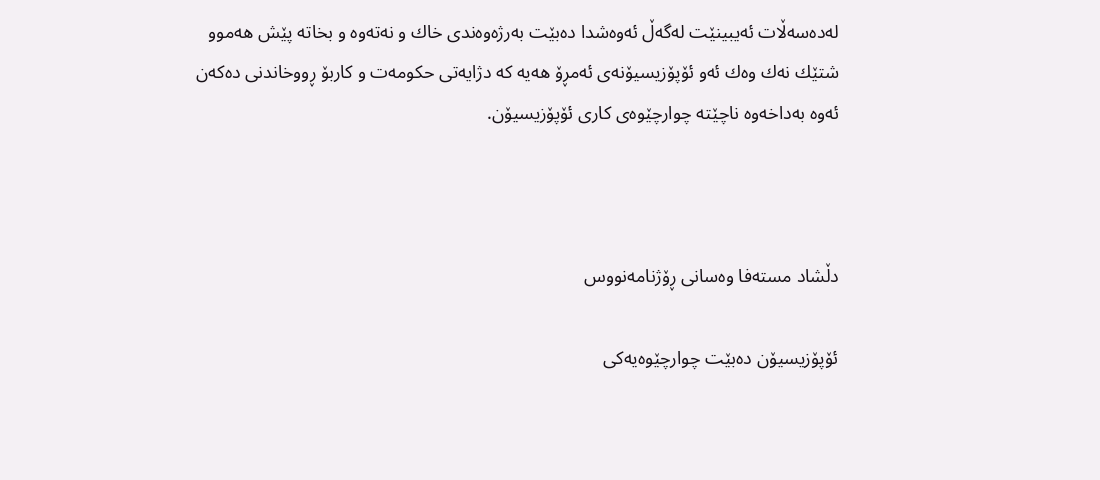له‌ده‌سه‌ڵات ئه‌یبینێت له‌گه‌ڵ ئه‌وه‌شدا ده‌بێت به‌رژه‌وه‌ندی خاك و نه‌ته‌وه‌ و بخاته‌ پێش هه‌موو شتێك نه‌ك وه‌ك ئه‌و ئۆپۆزیسیۆنه‌ى ئه‌مڕۆ هه‌یه‌ كه‌ دژایه‌تى حكومه‌ت و كاربۆ ڕووخاندنی ده‌كه‌ن ئه‌وه‌ به‌داخه‌وه‌ ناچێته‌ چوارچێوه‌ى كارى ئۆپۆزیسیۆن.



دڵشاد مسته‌فا وه‌سانى ڕۆژنامه‌نووس

ئۆپۆزیسیۆن ده‌بێت چوارچێوه‌یه‌كی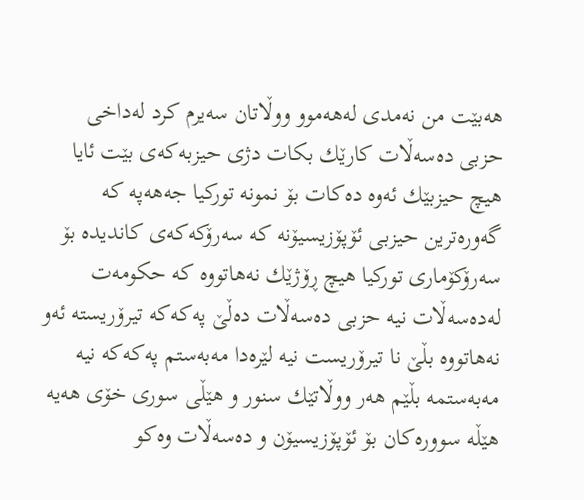هه‌بێت من نه‌مدی له‌هه‌موو ووڵاتان سه‌یرم كرد له‌داخی حزبى ده‌سه‌ڵات كارێك بكات دژى حیزبه‌كه‌ى بێت ئایا هیچ حیزبێك ئه‌وه‌ ده‌كات بۆ نمونه‌ توركیا جه‌هه‌په‌ كه‌ گه‌وره‌ترین حیزبی ئۆپۆزیسیۆنه‌ كه‌ سه‌رۆكه‌كه‌ى كاندیده‌ بۆ سه‌رۆكۆمارى توركیا هیچ ڕۆژێك نه‌هاتووه‌ كه‌ حكومه‌ت له‌ده‌سه‌ڵات نیه‌ حزبى ده‌سه‌ڵات ده‌ڵێ په‌كه‌كه‌ تیرۆریسته‌ ئه‌و نه‌هاتووه‌ بڵێ نا تیرۆریست نیه‌ لێره‌دا مه‌به‌ستم په‌كه‌كه‌ نیه‌ مه‌به‌ستمه‌ بڵێم هه‌ر ووڵاتێك سنور و هێڵى سورى خۆی هه‌یه‌ هێڵه‌ سووره‌كان بۆ ئۆپۆزیسیۆن و ده‌سه‌ڵات وه‌كو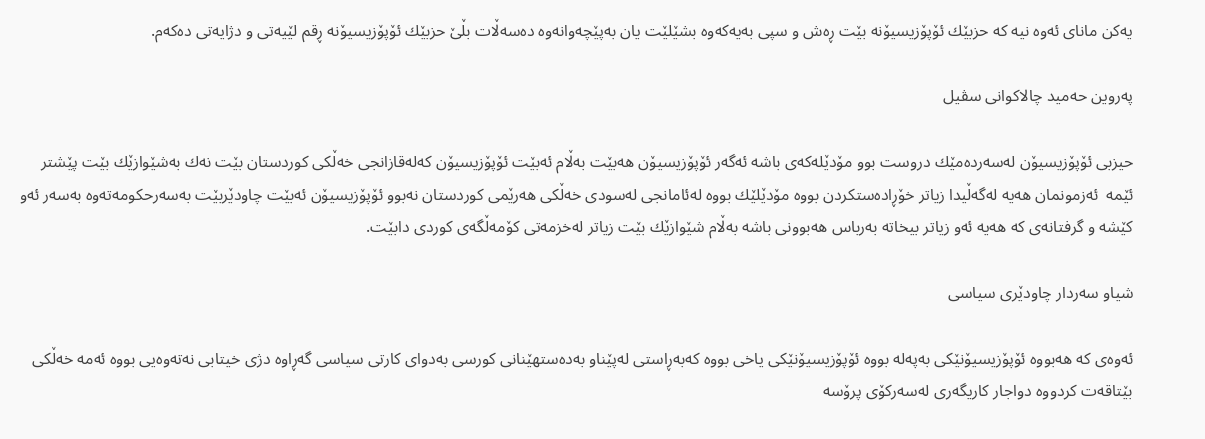یه‌كن ماناى ئه‌وه‌ نیه‌ كه‌ حزبێك ئۆپۆزیسیۆنه‌ بێت ڕه‌ش و سپى به‌یه‌كه‌وه‌ بشێلێت یان به‌پێچه‌وانه‌وه‌ ده‌سه‌ڵات بڵێ حزبێك ئۆپۆزیسیۆنه‌ ڕقم لێیه‌تى و دژایه‌تى ده‌كه‌م.

په‌روین حه‌مید چالاكوانى سڤیل

حیزبی ئۆپۆزیسیۆن له‌سه‌رده‌مێك دروست بوو مۆدێله‌كه‌ى باشه‌ ئه‌گه‌ر ئۆپۆزیسیۆن هه‌بێت به‌ڵام ئه‌بێت ئۆپۆزیسیۆن كه‌له‌قازانجی خه‌ڵكی كوردستان بێت نه‌ك به‌شێوازێك بێت پێشتر ئێمه‌  ئه‌زمونمان هه‌یه‌ له‌گه‌ڵیدا زیاتر خۆڕاده‌ستكردن بووه‌ مۆدێلێك بووه‌ له‌ئامانجی له‌سودی خه‌ڵكی هه‌رێمی كوردستان نه‌بوو ئۆپۆزیسیۆن ئه‌بێت چاودێربێت به‌سه‌رحكومه‌ته‌وه‌ به‌سه‌ر ئه‌و كێشه‌ و گرفتانه‌ى كه‌ هه‌یه‌ ئه‌و زیاتر بیخاته‌ به‌رباس هه‌بوونی باشه‌ به‌ڵام شێوازێك بێت زیاتر له‌خزمه‌تى كۆمه‌ڵگه‌ى كوردى دابێت.

شیاو سه‌ردار چاودێرى سیاسی

ئه‌وه‌ى كه‌ هه‌بووه‌ ئۆپۆزیسیۆنێكی به‌په‌له‌ بووه‌ ئۆپۆزیسیۆنێكی یاخی بووه‌ كه‌به‌ڕاستى له‌پێناو به‌ده‌ستهێنانى كورسی به‌دواى كارتى سیاسی گه‌ڕاوه‌ دژى خیتابى نه‌ته‌وه‌یی بووه‌ ئه‌مه‌ خه‌ڵكی بێتاقه‌ت كردووه‌ دواجار كاریگه‌رى له‌سه‌ركۆى پرۆسه‌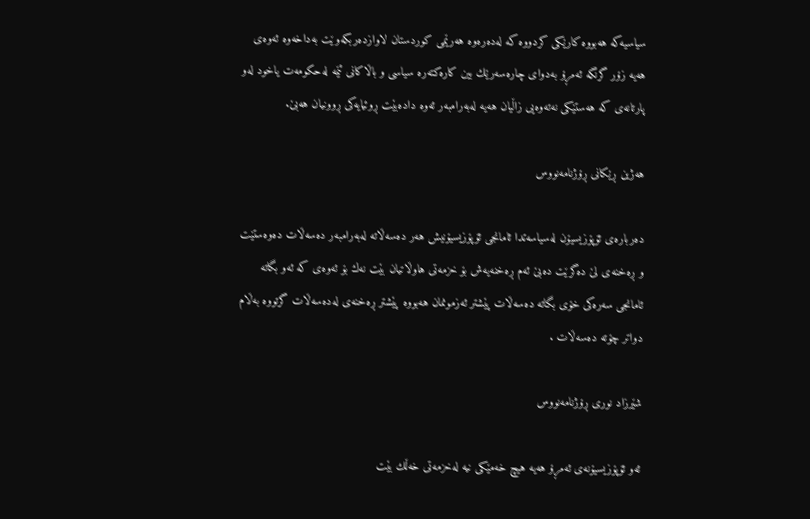سیاسیه‌كه‌ هه‌بووه‌ كارێكی كردووه‌ كه‌ له‌ده‌ره‌وه‌ هه‌رێمی كوردستان لاوازده‌ربكه‌وێت به‌داخه‌وه‌ ئه‌وه‌ی هه‌یه‌ زۆر گرنگه‌ ئه‌مڕۆ به‌دواى چاره‌سه‌رێك بین كاره‌كته‌ره‌ سیاسی و باڵاكانى ئێمه‌ له‌حكومه‌ت یاخود له‌و پارتانه‌ى كه‌ هه‌ستێكی نه‌ته‌وه‌یی زاڵیان هه‌یه‌ له‌به‌رامبه‌ر ئه‌وه‌ داده‌بێت ڕوئیایه‌كی ڕوونیان هه‌بێ.

هه‌ژین ڕێكانى ڕۆژنامه‌نووس

ده‌رباره‌ى ئۆپۆزیسیۆن له‌سیاسه‌تدا ئامانجی ئۆپۆزیسیۆنیش هه‌ر ده‌سه‌ڵاته‌ له‌به‌رامبه‌ر ده‌سه‌ڵات ده‌وه‌ستێت و ڕه‌خنه‌ى لێ ده‌گرێت ده‌بێ ئه‌م ڕه‌خنه‌یه‌ش بۆ خزمه‌تى هاوڵاتیان بێت نه‌ك بۆ ئه‌وه‌ى كه‌ ئه‌و بگاته‌ ئامانجی سه‌ره‌كی خۆى بگاته‌ ده‌سه‌ڵات پێشتر ئه‌زمونمان هه‌بووه‌ پێشتر ڕه‌خنه‌ى له‌ده‌سه‌ڵات گرتووه‌ به‌ڵام دواتر چۆته‌ ده‌سه‌ڵات .

شێرزاد نورى ڕۆژنامه‌نووس

ئه‌و ئۆپۆزیسیۆنه‌ى ئه‌مڕۆ هه‌یه‌ هیچ خه‌مێكی نیه‌ له‌خزمه‌تى خه‌ڵك بێت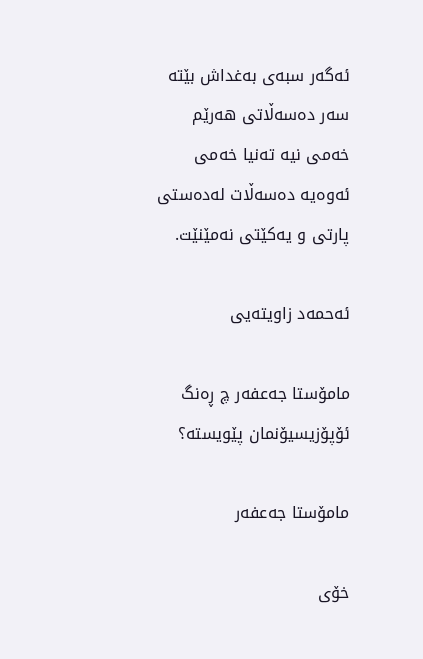ئه‌گه‌ر سبه‌ى به‌غداش بێته‌ سه‌ر ده‌سه‌ڵاتى هه‌رێم خه‌می نیه‌ ته‌نیا خه‌می ئه‌وه‌یه‌ ده‌سه‌ڵات له‌ده‌ستى پارتى و یه‌كێتی نه‌مێنێت.

ئه‌حمه‌د زاویته‌یی

مامۆستا جه‌عفه‌ر چ ڕه‌نگ ئۆپۆزیسیۆنمان پێویسته‌؟

مامۆستا جه‌عفه‌ر

خۆى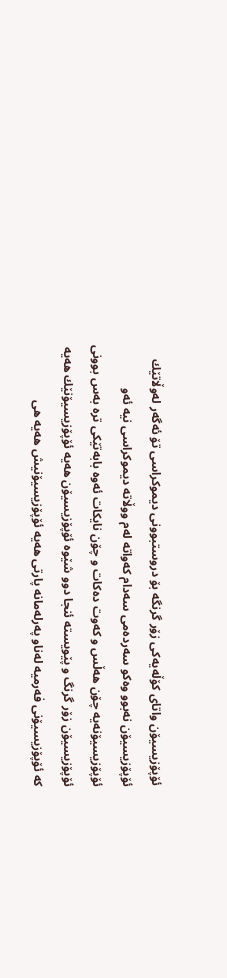ئۆپۆزیسیۆن واتاى كۆڵه‌یه‌كی زۆر گرنگه‌ بۆ دروستبوونی دیموكراسی تۆ ئه‌گه‌ر له‌وڵاتێك ئۆپۆزیسیۆن نه‌بوو وه‌كو سه‌رده‌می سه‌دام كه‌واته‌ له‌م ووڵاته‌ دیموكراسی نیه‌ ئه‌و ئۆپۆزیسیۆنه‌یه‌ چۆن هه‌ڵس و كه‌وت ده‌كات و چۆن نایكات ئه‌وه‌ بابه‌تێكى تره‌ به‌س بوونى ئۆپۆزیسیۆن زۆر گرنگ و پێویسته‌ ئنجا دوو شێوه‌ ئۆپۆزیسیۆن هه‌یه‌ ئۆپۆزیسیۆنێك هه‌یه‌ كه‌ ئۆپۆزیسیۆنی فه‌رمیه‌ له‌ناو په‌رله‌مانه‌ پارتى هه‌یه‌ ئۆپۆزیسیۆنیش هه‌یه‌ هی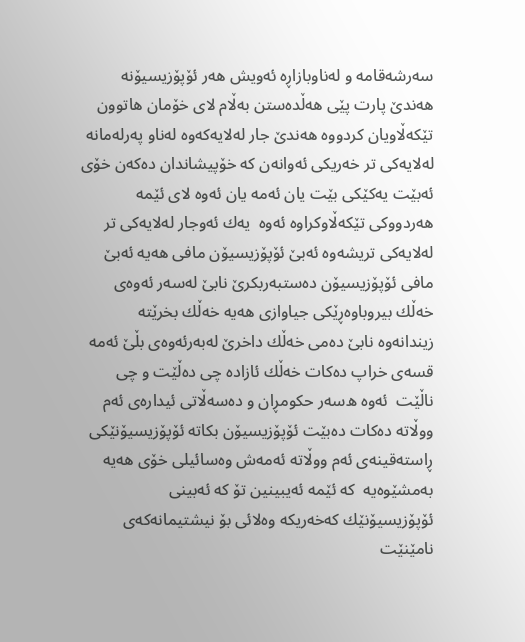سه‌رشه‌قامه‌ و له‌ناوبازاڕه‌ ئه‌ویش هه‌ر ئۆپۆزیسیۆنه‌ هه‌ندێ پارت پێى هه‌ڵده‌ستن به‌ڵام لاى خۆمان هاتوون تێكه‌ڵاویان كردووه‌ هه‌ندێ جار له‌لایه‌كه‌وه‌ له‌ناو په‌رله‌مانه‌ له‌لایه‌كی تر خه‌ریكی ئه‌وانه‌ن كه‌ خۆپیشاندان ده‌كه‌ن خۆى ئه‌بێت یه‌كێكی بێت یان ئه‌مه‌ یان ئه‌وه‌ لاى ئێمه‌ هه‌ردووكی تێكه‌ڵاوكراوه‌ ئه‌وه‌  یه‌ك ئه‌وجار له‌لایه‌كی تر له‌لایه‌كى تریشه‌وه‌ ئه‌بێ ئۆپۆزیسیۆن مافى هه‌یه‌ ئه‌بێ مافى ئۆپۆزیسیۆن ده‌ستبه‌ربكرێ نابێ له‌سه‌ر ئه‌وه‌ى خه‌ڵك بیروباوه‌ڕێكی جیاوازی هه‌یه‌ خه‌ڵك بخرێته‌ زیندانه‌وه‌ نابێ ده‌می خه‌ڵك داخرێ له‌به‌رئه‌وه‌ى بڵێ ئه‌مه‌ قسه‌ى خراپ ده‌كات خه‌ڵك ئازاده‌ چى ده‌ڵێت و چى ناڵێت  ئه‌وه‌ ه‌سه‌ر حكومڕان و ده‌سه‌ڵاتى ئیداره‌ى ئه‌م ووڵاته‌ ده‌كات ده‌بێت ئۆپۆزیسیۆن بكاته‌ ئۆپۆزیسیۆنێكی ڕاسته‌قینه‌ى ئه‌م ووڵاته‌ ئه‌مه‌ش وه‌سائیلى خۆى هه‌یه‌ به‌مشێوه‌یه‌  كه‌ ئێمه‌ ئه‌یبینین تۆ كه‌ ئه‌بینی ئۆپۆزیسیۆنێك كه‌خه‌ریكه‌ وه‌لائی بۆ نیشتیمانه‌كه‌ى نامێنێت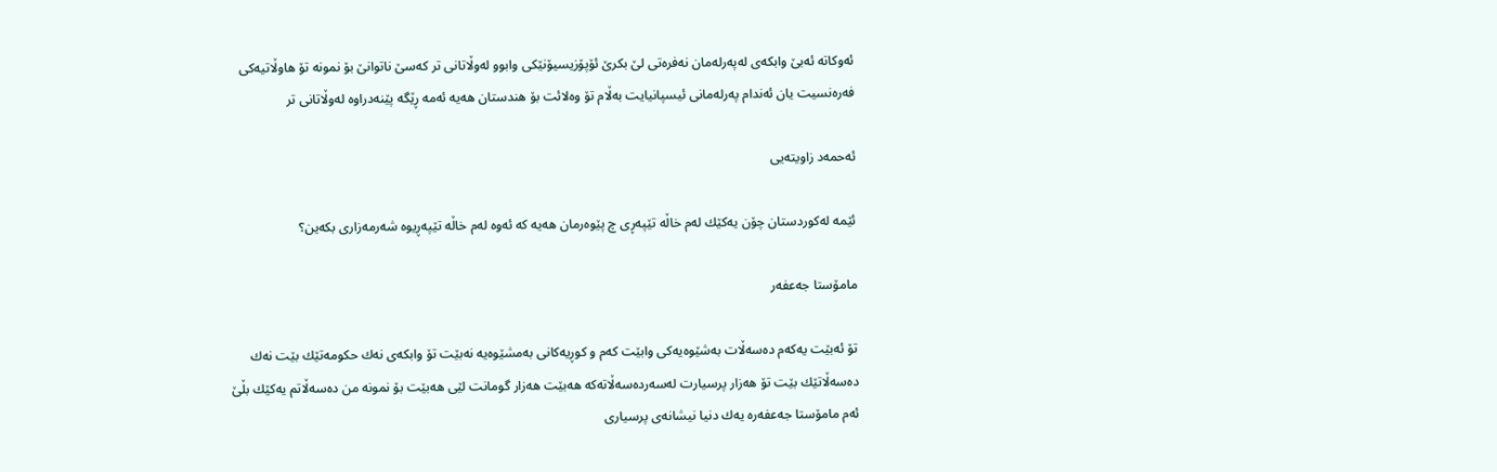ئه‌وكاته‌ ئه‌بێ وابكه‌ى له‌په‌رله‌مان نه‌فره‌تى لێ بكرێ ئۆپۆزیسیۆنێكی وابوو له‌وڵاتانى تر كه‌سێ ناتوانێ بۆ نمونه‌ تۆ هاوڵاتیه‌كی فه‌ره‌نسیت یان ئه‌ندام په‌رله‌مانى ئیسپانیایت به‌ڵام تۆ وه‌لائت بۆ هندستان هه‌یه‌ ئه‌مه‌ ڕێگه‌ پێنه‌دراوه‌ له‌وڵاتانى تر

ئه‌حمه‌د زاویته‌یی

ئێمه‌ له‌كوردستان چۆن یه‌كێك له‌م خاڵه‌ تێپه‌ڕى چ پێوه‌رمان هه‌یه‌ كه‌ ئه‌وه‌ له‌م خاڵه‌ تێپه‌ڕیوه‌ شه‌رمه‌زارى بكه‌ین؟

مامۆستا جه‌عفه‌ر

تۆ ئه‌بێت یه‌كه‌م ده‌سه‌ڵات به‌شێوه‌یه‌كی وابێت كه‌م و كوڕیه‌كانى به‌مشێوه‌یه‌ نه‌بێت تۆ وابكه‌ى نه‌ك حكومه‌تێك بێت نه‌ك ده‌سه‌ڵاتێك بێت تۆ هه‌زار پرسیارت له‌سه‌رده‌سه‌ڵاته‌كه‌ هه‌بێت هه‌زار گومانت لێى هه‌بێت بۆ نمونه‌ من ده‌سه‌ڵاتم یه‌كێك بڵێ ئه‌م مامۆستا جه‌عفه‌ره‌ یه‌ك دنیا نیشانه‌ى پرسیارى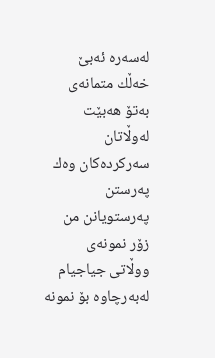له‌سه‌ره‌ ئه‌بێ خه‌ڵك متمانه‌ى به‌تۆ هه‌بێت له‌وڵاتان سه‌ركرده‌كان وه‌ك په‌رستن په‌رستویانن من زۆر نمونه‌ى ووڵاتى جیاجیام له‌به‌رچاوه‌ بۆ نمونه‌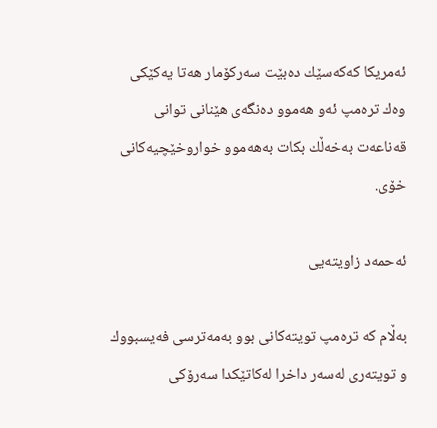ئه‌مریكا كه‌كه‌سێك ده‌بێت سه‌ركۆمار هه‌تا یه‌كێكی وه‌ك تره‌مپ ئه‌و هه‌موو ده‌نگه‌ى هێنانى توانى قه‌ناعه‌ت به‌خه‌ڵك بكات به‌هه‌موو خواروخێچیه‌كانى خۆى.

ئه‌حمه‌د زاویته‌یی

به‌ڵام كه‌ تره‌مپ تویته‌كانى بوو به‌مه‌ترسی فه‌یسبووك و تویته‌رى له‌سه‌ر داخرا له‌كاتێكدا سه‌رۆكى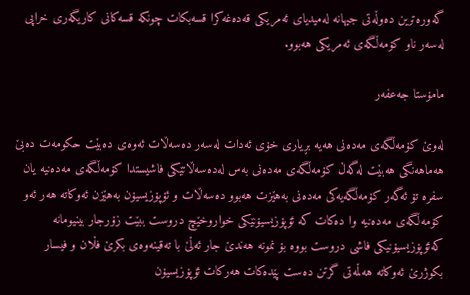گه‌وره‌ترین ده‌وڵه‌تى جیهانه‌ له‌میدیاى ئه‌مریكی قه‌ده‌غه‌كرا قسه‌بكات چونكه‌ قسه‌كانى كاریگه‌رى خراپى له‌سه‌ر ناو كۆمه‌ڵگه‌ى ئه‌مریكی هه‌بوو.

مامۆستا جه‌عفه‌ر

له‌وێ كۆمه‌ڵگه‌ى مه‌ده‌نی هه‌یه‌ بڕیارى خۆى ئه‌دات له‌سه‌ر ده‌سه‌ڵات ئه‌وه‌ى ده‌بێت حكومه‌ت ده‌بێ هه‌ماهه‌نگی هه‌بێت له‌گه‌ڵ كۆمه‌ڵگه‌ى مه‌ده‌نی به‌س له‌ده‌سه‌ڵاتێكى فاشیستدا كۆمه‌ڵگه‌ى مه‌ده‌نیه‌ یان سفره‌ تۆ ئه‌گه‌ر كۆمه‌ڵگه‌یه‌كی مه‌ده‌نی به‌هێزت هه‌بوو ده‌سه‌ڵات و ئۆپۆزیسیۆن به‌هێزن ئه‌وكاته‌ هه‌ر ئه‌و كۆمه‌ڵگه‌ى مه‌ده‌نیه‌ وا ده‌كات كه‌ ئۆپۆزیسیۆنێكی خواروخێچ دروست ببێت زۆرجار بینیومانه‌ كه‌ئۆپۆزیسیۆنیكى فاشى دروست بووه‌ بۆ نمونه‌ هه‌ندێ جار ئه‌ڵێ با ته‌قینه‌وه‌ى بكرێ فڵان و فیسار بكوژرێ ئه‌وكاته‌ هه‌ڵمه‌تی گرتن ده‌ست پێده‌كات هه‌ركات ئۆپۆزیسیۆن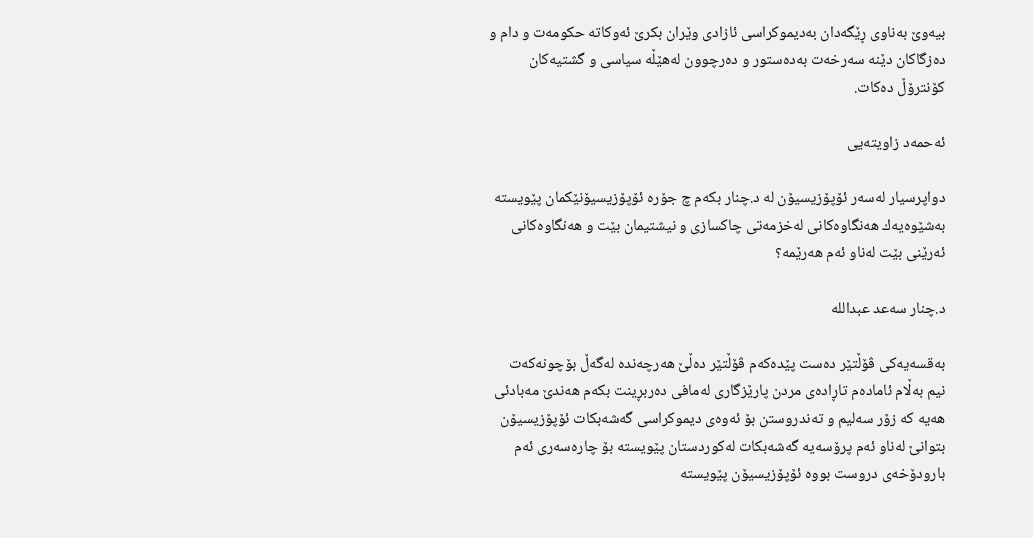بیه‌وێ به‌ناوى ڕێگه‌دان به‌دیموكراسی ئازادی وێران بكرێ ئه‌وكاته‌ حكومه‌ت و دام و ده‌زگاكان دێنه‌ سه‌رخه‌ت به‌ده‌ستور و ده‌رچوون له‌هێڵه‌ سیاسی و گشتیه‌كان كۆنترۆڵ ده‌كات.

ئه‌حمه‌د زاویته‌یی

دواپرسیار له‌سه‌ر ئۆپۆزیسیۆن له‌ د.چنار بكه‌م چ جۆره‌ ئۆپۆزیسیۆنێكمان پێویسته‌ به‌شێوه‌یه‌ك هه‌نگاوه‌كانى له‌خزمه‌تى چاكسازی و نیشتیمان بێت و هه‌نگاوه‌كانى ئه‌رێنی بێت له‌ناو ئه‌م هه‌رێمه‌؟

د.چنار سه‌عد عبدالله‌

به‌قسه‌یه‌كی ڤۆڵتێر ده‌ست پێده‌كه‌م ڤۆڵتێر ده‌ڵێ هه‌رچه‌نده‌ له‌گه‌ڵ بۆچونه‌كه‌ت نیم به‌ڵام ئاماده‌م تاڕاده‌ی مردن پارێزگارى له‌مافى ده‌ربڕینت بكه‌م هه‌ندێ مه‌بادئی هه‌یه‌ كه‌ زۆر سه‌لیم و ته‌ندروستن بۆ ئه‌وه‌ى دیموكراسی گه‌شه‌بكات ئۆپۆزیسیۆن بتوانێ له‌ناو ئه‌م پرۆسه‌یه‌ گه‌شه‌بكات له‌كوردستان پێویسته‌ بۆ چاره‌سه‌رى ئه‌م بارودۆخه‌ى دروست بووه‌ ئۆپۆزیسیۆن پێویسته‌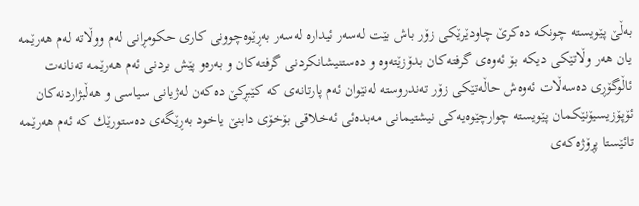به‌ڵێ پێویسته‌ چونكه‌ ده‌كرێ چاودێرێكی زۆر باش بێت له‌سه‌ر ئیداره‌ له‌سه‌ر به‌ڕێوه‌چوونی كارى حكومڕانى له‌م ووڵاته‌ له‌م هه‌رێمه‌ یان هه‌ر وڵاتێكی دیكه‌ بۆ ئه‌وه‌ى گرفته‌كان بدۆزێته‌وه‌ و ده‌ستنیشانكردنی گرفته‌كان و به‌ره‌و پێش بردنی ئه‌م هه‌رێمه‌ ته‌نانه‌ت ئاڵوگۆڕی ده‌سه‌ڵات ئه‌وه‌ش حاڵه‌تێكی زۆر ته‌ندروسته‌ له‌نێوان ئه‌م پارتانه‌ى كه‌ كێبڕكێ ده‌كه‌ن له‌ژیانى سیاسی و هه‌ڵبژاردنه‌كان ئۆپۆزیسیۆنێكمان پێویسته‌ چوارچێوه‌یه‌كی نیشتیمانى مه‌بده‌ئی ئه‌خلاقى بۆخۆى دابنێ یاخود به‌ڕێگه‌ی ده‌ستورێك كه‌ ئه‌م هه‌رێمه‌ تائێستا پڕۆژه‌كه‌ى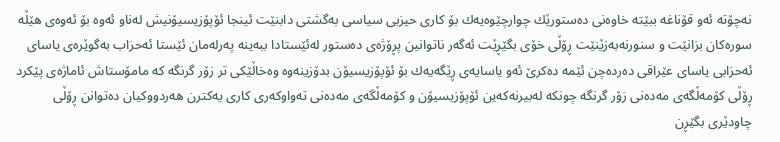نه‌چۆته‌ ئه‌و قۆناغه‌ ببێته‌ خاوه‌نى ده‌ستورێك چوارچێوه‌یه‌ك بۆ كارى حیزبى سیاسی به‌گشتى دابنێت ئینجا ئۆپۆزیسیۆنیش له‌ناو ئه‌وه‌ بۆ ئه‌وه‌ى هێڵه‌ سوره‌كان بزانێت و سنورنه‌به‌زێنێت ڕۆڵى خۆى بگێڕێت ئه‌گه‌ر ناتوانین پڕۆژه‌ى ده‌ستور له‌ئێستادا ببه‌ینه‌ په‌رله‌مان ئێستا ئه‌حزاب به‌گوێره‌ى یاسای ئه‌حزابى یاسای عێراقى ده‌رده‌چن ئێمه‌ ده‌كرێ ئه‌و یاسایه‌ى ڕێگه‌یه‌ك بۆ ئۆپۆزیسیۆن بدۆزینه‌وه‌ وه‌خاڵێكی تر زۆر گرنگه‌ كه‌ مامۆستاش ئاماژه‌ى پێكرد ڕۆڵى كۆمه‌ڵگه‌ى مه‌ده‌نی زۆر گرنگه‌ چونكه‌ له‌بیرنه‌كه‌ین ئۆپۆزیسیۆن و كۆمه‌ڵگه‌ى مه‌ده‌نی ته‌واوكه‌رى كارى یه‌كترن هه‌ردووكیان ده‌توانن ڕۆڵى چاودێرى بگێڕن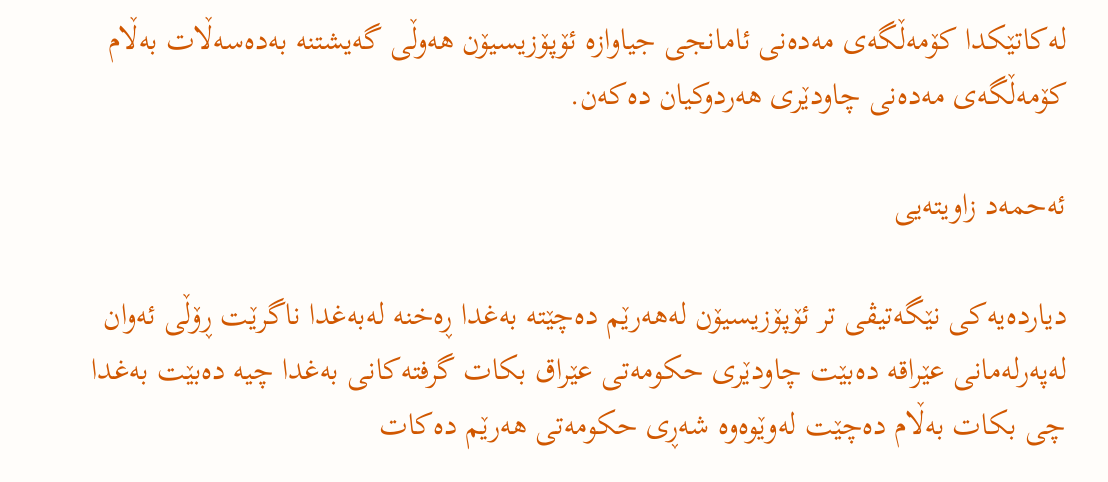له‌كاتێكدا كۆمه‌ڵگه‌ى مه‌ده‌نی ئامانجی جیاوازه‌ ئۆپۆزیسیۆن هه‌وڵى گه‌یشتنه‌ به‌ده‌سه‌ڵات به‌ڵام كۆمه‌ڵگه‌ى مه‌ده‌نی چاودێرى هه‌ردوكیان ده‌كه‌ن.

ئه‌حمه‌د زاویته‌یی

دیارده‌یه‌كی نێگه‌تیڤی تر ئۆپۆزیسیۆن له‌هه‌رێم ده‌چێته‌ به‌غدا ڕه‌خنه‌ له‌به‌غدا ناگرێت ڕۆڵى ئه‌وان له‌په‌رله‌مانى عێراقه‌ ده‌بێت چاودێرى حكومه‌تى عێراق بكات گرفته‌كانى به‌غدا چیه‌ ده‌بێت به‌غدا چى بكات به‌ڵام ده‌چێت له‌وێوه‌وه‌ شه‌ڕى حكومه‌تى هه‌رێم ده‌كات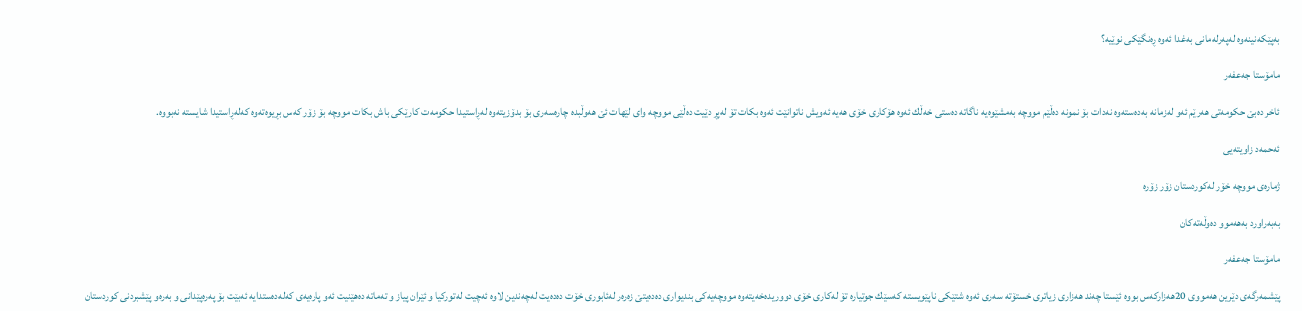به‌پێكه‌نینه‌وه‌ له‌په‌رله‌مانى به‌غدا ئه‌وه‌ ڕه‌نگێكی نوێیه‌؟

مامۆستا جه‌عفه‌ر

ئاخر ده‌بێ حكومه‌تى هه‌رێم ئه‌و له‌زمانه‌ به‌ده‌سته‌وه‌ نه‌دات بۆ نمونه‌ ده‌ڵێم مووچه‌ به‌مشێوه‌یه‌ ناگاته‌ ده‌ستى خه‌ڵك ئه‌وه‌ هۆكارى خۆى هه‌یه‌ ئه‌ویش ناتوانێت ئه‌وه‌ بكات تۆ له‌پڕ دێیت ده‌ڵێى مووچه‌ وای لێهات ئێ هه‌وڵبده‌ چاره‌سه‌رى بۆ بدۆزیته‌وه‌ له‌ڕاستیدا حكومه‌ت كارێكى باش بكات مووچه‌ بۆ زۆر كه‌س بڕیوه‌ته‌وه‌ كه‌له‌ڕاستیدا شایسته‌ نه‌بووه‌.

ئه‌حمه‌د زاویته‌یی

ژماره‌ى مووچه‌ خۆر له‌كوردستان زۆر زۆره‌

به‌به‌راورد به‌هه‌موو ده‌وڵه‌ته‌كان

مامۆستا جه‌عفه‌ر

پێشمه‌رگه‌ى دێرین هه‌مووى 20هه‌زاركه‌س بووه‌ ئێستا چه‌ند هه‌زارى زیاترى خستۆته‌ سه‌رى ئه‌وه‌ شتێكی ناپێویسته‌ كه‌سێك جوتیاره‌ تۆ له‌كارى خۆى دووریده‌خه‌یته‌وه‌ مووچه‌یه‌كی بندیوارى ده‌ده‌یتێ زه‌ره‌ر له‌ئابورى خۆت ده‌ده‌یت له‌چه‌ندین لاوه‌ ئه‌چیت له‌توركیا و ئێران پیاز و ته‌ماته‌ ده‌هێنیت ئه‌و پاره‌یه‌ى كه‌له‌ده‌ستدایه‌ ئه‌بێت بۆ په‌ره‌پێدانى و به‌ره‌و پێشبردنی كوردستان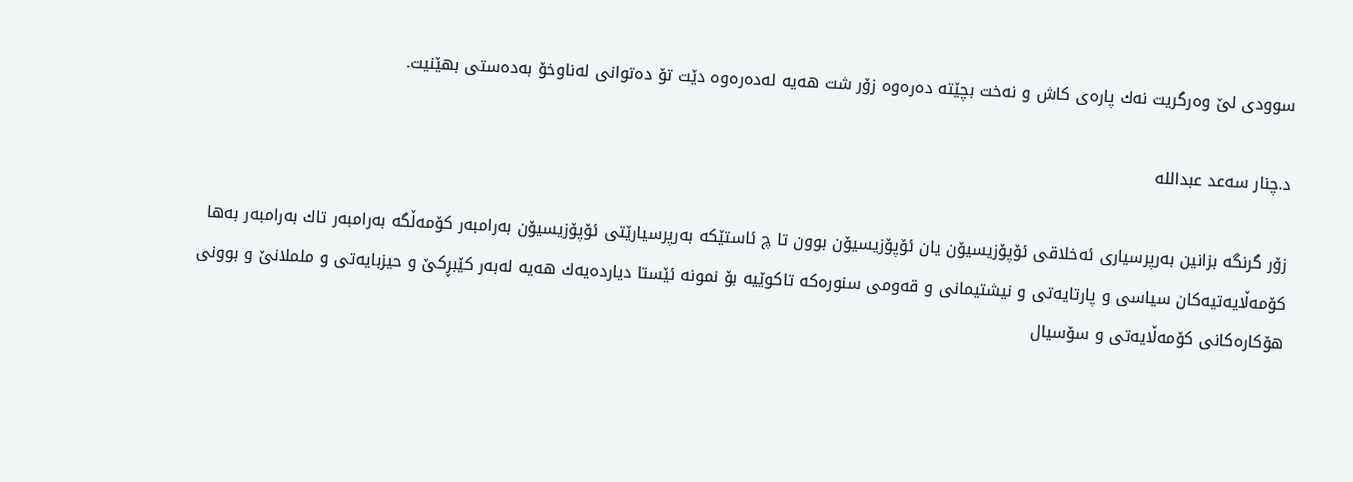سوودی لێ وه‌رگریت نه‌ك پاره‌ى كاش و نه‌خت بچێته‌ ده‌ره‌وه‌ زۆر شت هه‌یه‌ له‌ده‌ره‌وه‌ دێت تۆ ده‌توانى له‌ناوخۆ به‌ده‌ستى بهێنیت.

د.چنار سه‌عد عبدالله‌

زۆر گرنگه‌ بزانین به‌رپرسیارى ئه‌خلاقى ئۆپۆزیسیۆن یان ئۆپۆزیسیۆن بوون تا چ ئاستێكه‌ به‌رپرسیارێتى ئۆپۆزیسیۆن به‌رامبه‌ر كۆمه‌ڵگه‌ به‌رامبه‌ر تاك به‌رامبه‌ر به‌ها كۆمه‌ڵایه‌تیه‌كان سیاسی و پارتایه‌تى و نیشتیمانى و قه‌ومی سنوره‌كه‌ تاكوێیه‌ بۆ نمونه‌ ئێستا دیارده‌یه‌ك هه‌یه‌ له‌به‌ر كێبڕكێ و حیزبایه‌تى و ململانێ و بوونی هۆكاره‌كانى كۆمه‌ڵایه‌تى و سۆسیال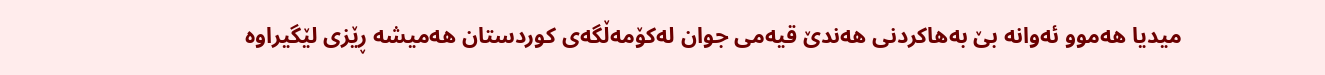میدیا هه‌موو ئه‌وانه‌ بێ به‌هاكردنی هه‌ندێ قیه‌می جوان له‌كۆمه‌ڵگه‌ى كوردستان هه‌میشه‌ ڕێزی لێگیراوه‌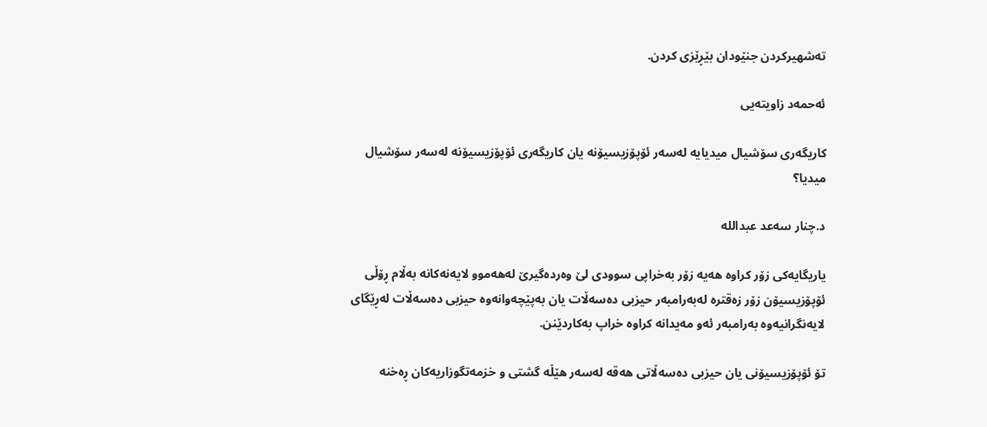ته‌شهیركردن جنێودان بێڕێزی كردن.

ئه‌حمه‌د زاویته‌یی

كاریگه‌رى سۆشیال میدیایه‌ له‌سه‌ر ئۆپۆزیسیۆنه‌ یان كاریگه‌رى ئۆپۆزیسیۆنه‌ له‌سه‌ر سۆشیال میدیا؟

د.چنار سه‌عد عبدالله‌

یاریگایه‌كی زۆر كراوه‌ هه‌یه‌ زۆر به‌خراپى سوودی لێ وه‌رده‌گیرێ له‌هه‌موو لایه‌نه‌كانه‌ به‌ڵام ڕۆڵى ئۆپۆزیسیۆن زۆر زه‌قتره‌ له‌به‌رامبه‌ر حیزبى ده‌سه‌ڵات یان به‌پێچه‌وانه‌وه‌ حیزبى ده‌سه‌ڵات له‌ڕێگاى لایه‌نگرانیه‌وه‌ به‌رامبه‌ر ئه‌و مه‌یدانه‌ كراوه‌ خراپ به‌كاردێنن.

تۆ ئۆپۆزیسیۆنى یان حیزبى ده‌سه‌ڵاتى هه‌قه‌ له‌سه‌ر هێڵه‌ گشتی و خزمه‌تگوزاریه‌كان ڕه‌خنه‌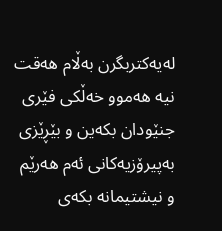له‌یه‌كتربگرن به‌ڵام هه‌قت نیه‌ هه‌موو خه‌ڵكی فێرى جنێودان بكه‌ین و بێڕێزی به‌پیرۆزیه‌كانى ئه‌م هه‌رێم و نیشتیمانه‌ بكه‌ی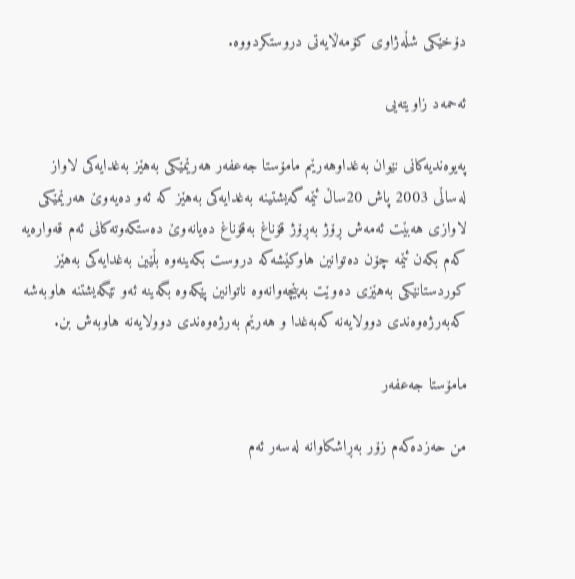دۆخێكی شڵه‌ژاوی كۆمه‌ڵایه‌تى دروستكردووه‌.

ئه‌حمه‌د زاویته‌یی

په‌یوه‌ندیه‌كانى نێوان به‌غداوهه‌رێم مامۆستا جه‌عفه‌ر هه‌رێمێكی به‌هێز به‌غدایه‌كی لاواز له‌ساڵى 2003 پاش 20ساڵ ئێمه‌ گه‌یشتینه‌ به‌غدایه‌كی به‌هێز كه‌ ئه‌و ده‌یه‌وێ هه‌رێمێكی لاوازی هه‌بێت ئه‌مه‌ش ڕۆژ به‌ڕۆژ قۆناغ به‌قۆناغ ده‌یانه‌وێ ده‌ستكه‌وته‌كانى ئه‌م قه‌واره‌یه‌ كه‌م بكه‌ن ئێمه‌ چۆن ده‌توانین هاوكێشه‌كه‌ دروست بكه‌ینه‌وه‌ بڵێین به‌غدایه‌كی به‌هێز كوردستانێكی به‌هێزی ده‌وێت به‌پێچه‌وانه‌وه‌ ناتوانین پێكه‌وه‌ بگه‌ینه‌ ئه‌و تێگه‌یشتنه‌ هاوبه‌شه‌ كه‌به‌رژه‌وه‌ندی دوولایه‌نه‌ كه‌به‌غدا و هه‌رێم به‌رژه‌وه‌ندی دوولایه‌نه‌ هاوبه‌ش بن.

مامۆستا جه‌عفه‌ر

من حه‌زده‌كه‌م زۆر به‌ڕاشكاوانه‌ له‌سه‌ر ئه‌م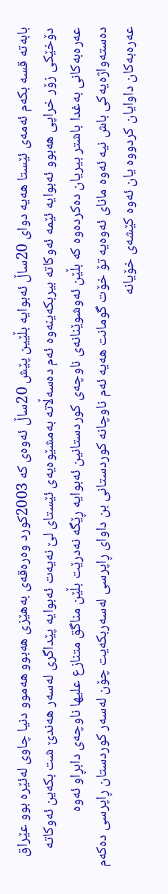بابه‌ته‌ قسه‌ بكه‌م ئه‌مه‌ى ئێستا هه‌یه‌ دواى 20ساڵ ئه‌بوایه‌ بڵێین پێش 20ساڵ ئه‌وه‌ى كه‌ 2003كورد وه‌ره‌قه‌ى به‌هێزی هه‌بوو هه‌موو دنیا چاوى له‌ئێره‌ بوو عێراق دۆخێكی زۆر خراپى هه‌بوو ئه‌بوایه‌ ئێمه‌ ئه‌وكاته‌ بیربكه‌ینه‌وه‌ ئه‌م ده‌سه‌ڵاته‌ به‌مشێوه‌یه‌ى ئێستای لێ نه‌یه‌ت ئه‌بوایه‌ پێداگرى له‌سه‌ر هه‌ندێ شت بكه‌ین ئه‌وكاته‌ عه‌ره‌به‌كانى به‌غدا باشتر بیریان ده‌كرده‌وه‌ كه‌ بڵێن ئه‌وشوێنانه‌ى ناوچه‌ى كوردستانین ئه‌بوایه‌ ڕێگه‌ نه‌درێت بڵێن مناگق متنازع علیها ناوچه‌ی دابڕاو ئه‌وه‌ ده‌سته‌واژه‌یه‌كی باش نیه‌ ئه‌وه‌ ماناى ئه‌وه‌یه‌ تۆ خۆت گومانت هه‌یه‌ ئه‌م ناوچانه‌ كوردستانى بن داواى ڕاپرسی له‌سه‌ربكه‌یت چۆن له‌سه‌ر كوردستان ڕاپرسی ده‌كه‌م عه‌ره‌به‌كان داوایان كردووه‌ یان ئه‌وه‌ كێشه‌ى خۆیانه‌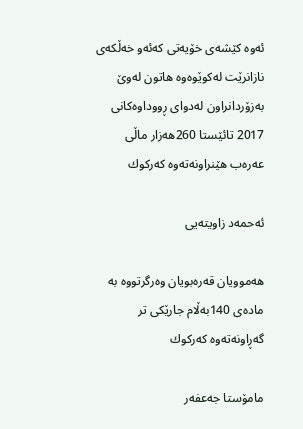ئه‌وه‌ كێشه‌ی خۆیه‌تى كه‌ئه‌و خه‌ڵكه‌ى نازانرێت له‌كوێوه‌وه‌ هاتون له‌وێ به‌زۆردانراون له‌دواى ڕووداوه‌كانى 2017 تائێستا 260هه‌زار ماڵى عه‌ره‌ب هێنراونه‌ته‌وه‌ كه‌ركوك

ئه‌حمه‌د زاویته‌یی

هه‌موویان قه‌ره‌بویان وه‌رگرتووه‌ به‌ ماده‌ى 140به‌ڵام جارێكى تر گه‌ڕاونه‌ته‌وه‌ كه‌ركوك

مامۆستا جه‌عفه‌ر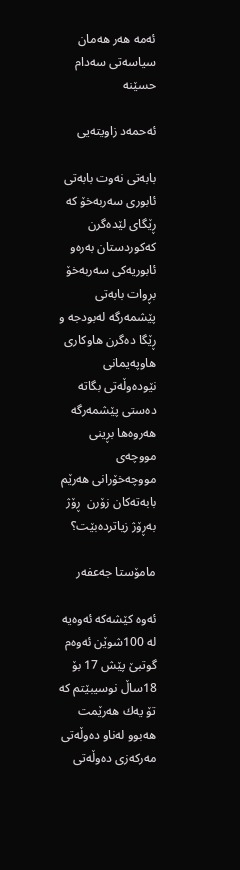ئه‌مه‌ هه‌ر هه‌مان سیاسه‌تى سه‌دام حسێنه‌

ئه‌حمه‌د زاویته‌یی

بابه‌تى نه‌وت بابه‌تى ئابورى سه‌ربه‌خۆ كه‌ ڕێگاى لێده‌گرن كه‌كوردستان به‌ره‌و ئابوریه‌كی سه‌ربه‌خۆ بڕوات بابه‌تى پێشمه‌رگه‌ له‌بودجه‌ و ڕێگا ده‌گرن هاوكارى هاوپه‌یمانى نێوده‌وڵه‌تى بگاته‌ ده‌ستى پێشمه‌رگه‌ هه‌روه‌ها بڕینی مووچه‌ى مووچه‌خۆرانى هه‌رێم بابه‌ته‌كان زۆرن  ڕۆژ به‌ڕۆژ زیاترده‌بێت؟

مامۆستا جه‌عفه‌ر

ئه‌وه‌ كێشه‌كه‌ ئه‌وه‌یه‌ له‌ 100شوێن ئه‌وه‌م گوتبێ پێش 17 بۆ 18ساڵ نوسیبێتم كه‌ تۆ یه‌ك هه‌رێمت هه‌بوو له‌ناو ده‌وڵه‌تى مه‌ركه‌زی ده‌وڵه‌تى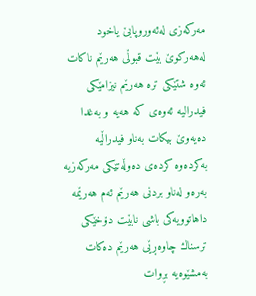مه‌ركه‌زی له‌ئه‌وروپابێ یاخود له‌هه‌ركوێ بێت قبوڵى هه‌رێم ناكات ئه‌وه‌ شتێكى تره‌ هه‌رێم نیزامێكى فیدرالیه‌ ئه‌وه‌ى كه‌ هه‌یه‌ و به‌غدا ده‌یه‌وێ بیكات به‌ناو فیدراڵیه‌ به‌كرده‌وه‌ كرده‌ى ده‌وڵه‌تێكى مه‌ركه‌زیه‌ به‌ره‌و له‌ناو بردنی هه‌رێم ئه‌م هه‌رێمه‌ داهاتوویه‌كی باشى نابێت دۆخێكی ترسناك چاوه‌ڕێى هه‌رێم ده‌كات به‌مشێوه‌یه‌ بڕوات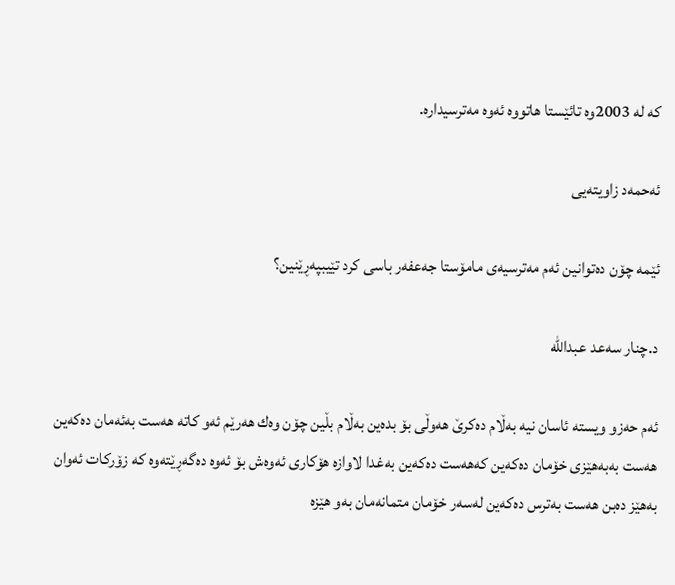كه‌ له‌ 2003وه‌ تائێستا هاتووه‌ ئه‌وه‌ مه‌ترسیداره‌.

ئه‌حمه‌د زاویته‌یی

ئێمه‌ چۆن ده‌توانین ئه‌م مه‌ترسیه‌ى مامۆستا جه‌عفه‌ر باسى كرد تێیبپه‌ڕێنین؟

د.چنار سه‌عد عبدالله‌

ئه‌م حه‌زو ویسته‌ ئاسان نیه‌ به‌ڵام ده‌كرێ هه‌وڵى بۆ بده‌ین به‌ڵام بڵین چۆن وه‌ك هه‌رێم ئه‌و كاته‌ هه‌ست به‌ئه‌مان ده‌كه‌ین هه‌ست به‌به‌هێزى خۆمان ده‌كه‌ین كه‌هه‌ست ده‌كه‌ین به‌غدا لاوازه‌ هۆكارى ئه‌وه‌ش بۆ ئه‌وه‌ ده‌گه‌ڕێته‌وه‌ كه‌ زۆركات ئه‌وان به‌هێز ده‌بن هه‌ست به‌ترس ده‌كه‌ین له‌سه‌ر خۆمان متمانه‌مان به‌و هێزه‌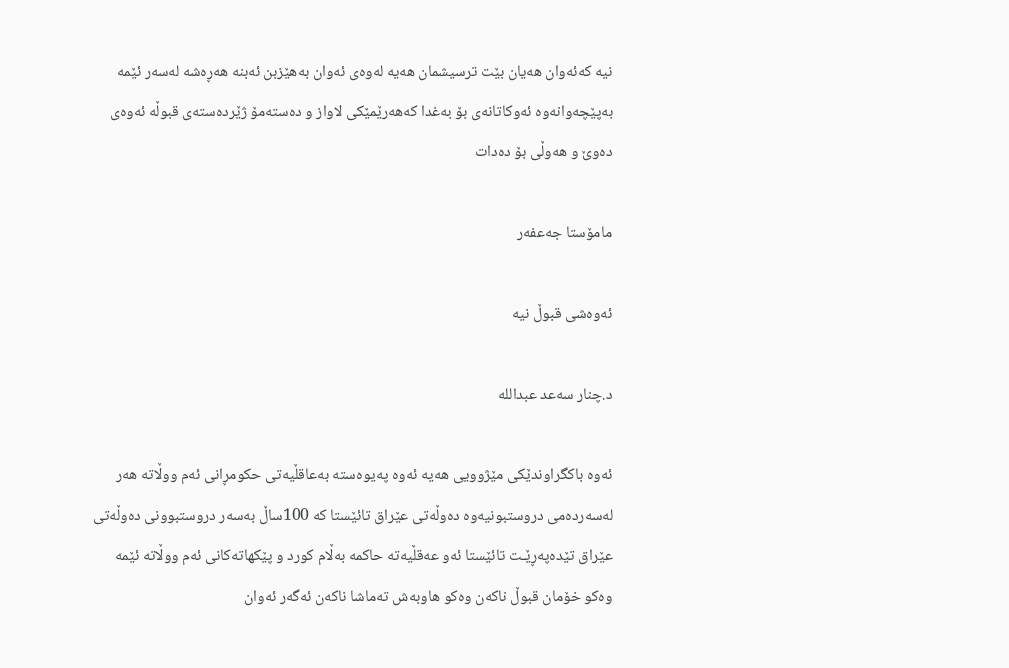نیه‌ كه‌ئه‌وان هه‌یان بێت ترسیشمان هه‌یه‌ له‌وه‌ى ئه‌وان به‌هێزبن ئه‌بنه‌ هه‌ڕه‌شه‌ له‌سه‌ر ئێمه‌ به‌پێچه‌وانه‌وه‌ ئه‌وكاتانه‌ى بۆ به‌غدا كه‌هه‌رێمێكی لاواز و ده‌سته‌مۆ ژێرده‌سته‌ى قبوڵه‌ ئه‌وه‌ى ده‌وێ و هه‌وڵى بۆ ده‌دات

مامۆستا جه‌عفه‌ر

ئه‌وه‌شى قبوڵ نیه‌

د.چنار سه‌عد عبدالله‌

ئه‌وه‌ باكگراوندێكی مێژوویی هه‌یه‌ ئه‌وه‌ په‌یوه‌سته‌ به‌عاقڵیه‌تى حكومڕانى ئه‌م ووڵاته‌ هه‌ر له‌سه‌رده‌می دروستبونیه‌وه‌ ده‌وڵه‌تى عێراق تائێستا كه‌ 100ساڵ به‌سه‌ر دروستبوونى ده‌وڵه‌تى عێراق تێده‌په‌ڕێـت تائێستا ئه‌و عه‌قڵیه‌ته‌ حاكمه‌ به‌ڵام كورد و پێكهاته‌كانى ئه‌م ووڵاته‌ ئێمه‌ وه‌كو خۆمان قبوڵ ناكه‌ن وه‌كو هاوبه‌ش ته‌ماشا ناكه‌ن ئه‌گه‌ر ئه‌وان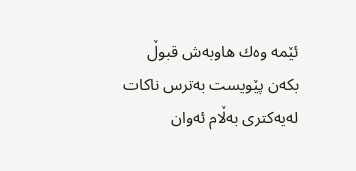ئێمه‌ وه‌ك هاوبه‌ش قبوڵ بكه‌ن پێویست به‌ترس ناكات له‌یه‌كترى به‌ڵام ئه‌وان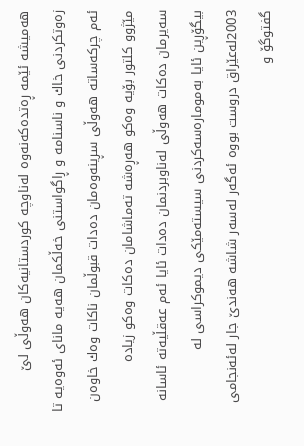هه‌میشه‌ ئێمه‌ ڕه‌تده‌كه‌نه‌وه‌ له‌ناوچه‌ كوردستانیه‌كان هه‌وڵى لێ زه‌وتكردنی خاك و ناسنامه‌ و ڕاگواستنى خه‌ڵكمان هه‌یه‌ ماناى ئه‌وه‌یه‌ تا ئه‌م چركه‌ساته‌ هه‌وڵى سڕینه‌وه‌مان ده‌دات قبوڵمان ناكات وه‌ك خاوه‌ن مێژوو كلتور بۆیه‌ وه‌كو هه‌ڕه‌شه‌ ته‌ماشامان ده‌كات وه‌كو زیاده‌ سه‌یرمان ده‌كات هه‌وڵى له‌ناوبردنمان ده‌دات ئایا ئه‌م عه‌قڵیه‌ته‌ ئاسانه‌ بیگۆڕین ئایا به‌موماره‌سه‌كردنى سیسته‌مێكى دیموكراسی له‌ 2003له‌عێراق دروست بووه‌ ئه‌گه‌ر له‌سه‌ر شاشه‌ هه‌ندێ جار له‌ئه‌نجامی گفتوگۆ و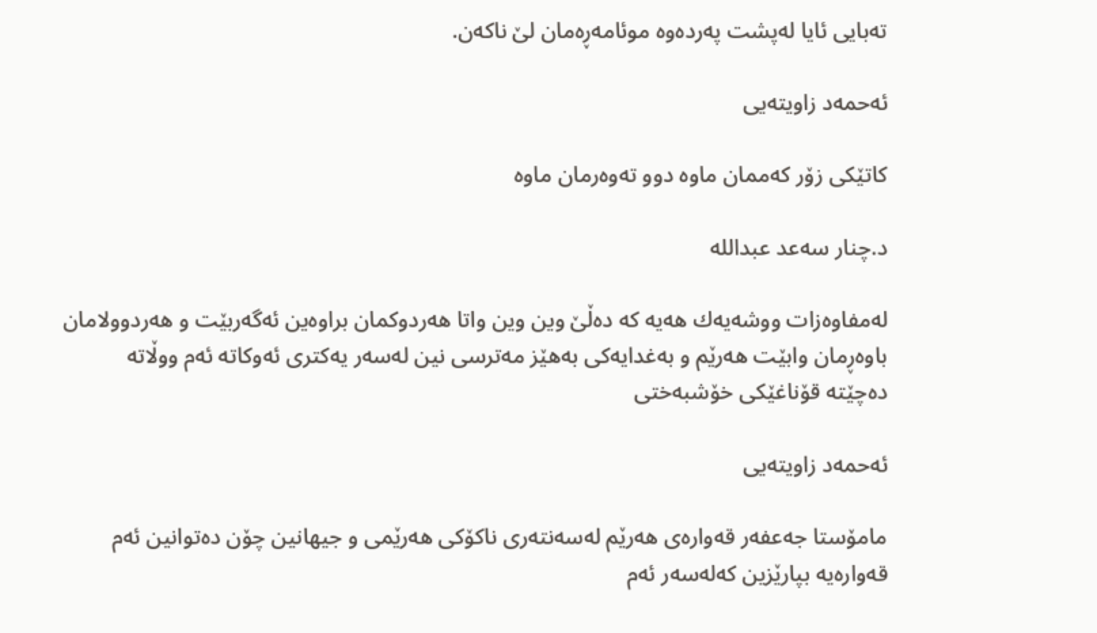ته‌بایی ئایا له‌پشت په‌رده‌وه‌ موئامه‌ڕه‌مان لێ ناكه‌ن.

ئه‌حمه‌د زاویته‌یی

كاتێكى زۆر كه‌ممان ماوه‌ دوو ته‌وه‌رمان ماوه‌

د.چنار سه‌عد عبدالله‌

له‌مفاوه‌زات ووشه‌یه‌ك هه‌یه‌ كه‌ ده‌ڵێ وین وین واتا هه‌ردوكمان براوه‌ین ئه‌گه‌ربێت و هه‌ردوولامان باوه‌ڕمان وابێت هه‌رێم و به‌غدایه‌كی به‌هێز مه‌ترسی نین له‌سه‌ر یه‌كترى ئه‌وكاته‌ ئه‌م ووڵاته‌ ده‌چێته‌ قۆناغێكی خۆشبه‌ختی

ئه‌حمه‌د زاویته‌یی

مامۆستا جه‌عفه‌ر قه‌واره‌ى هه‌رێم له‌سه‌نته‌رى ناكۆكی هه‌رێمی و جیهانین چۆن ده‌توانین ئه‌م قه‌واره‌یه‌ بپارێزین كه‌له‌سه‌ر ئه‌م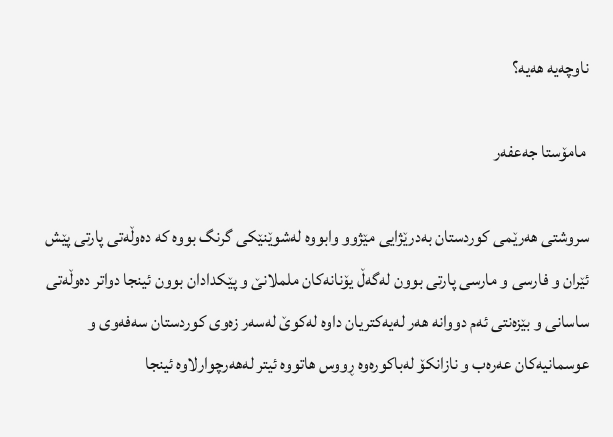ناوچه‌یه‌ هه‌یه‌؟

 مامۆستا جه‌عفه‌ر

سروشتى هه‌رێمی كوردستان به‌درێژایی مێژوو وابووه‌ له‌شوێنێكی گرنگ بووه‌ كه‌ ده‌وڵه‌تى پارتى پێش ئێران و فارسی و مارسی پارتى بوون له‌گه‌ڵ یۆنانه‌كان ململانێ و پێكدادان بوون ئینجا دواتر ده‌وڵه‌تى ساسانى و بێزه‌نتى ئه‌م دووانه‌ هه‌ر له‌یه‌كتریان داوه‌ له‌كوێ له‌سه‌ر زه‌وی كوردستان سه‌فه‌وی و عوسمانیه‌كان عه‌ره‌ب و نازانكۆ له‌باكوره‌وه‌ ڕووس هاتووه‌ ئیتر له‌هه‌رچوارلاوه‌ ئینجا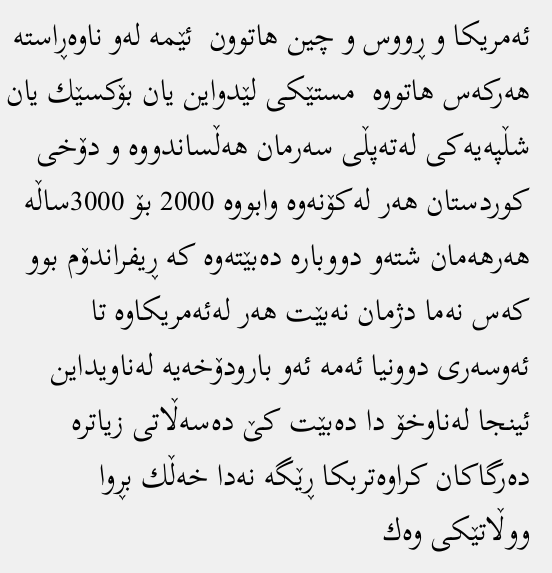ئه‌مریكا و ڕووس و چین هاتوون  ئێمه‌ له‌و ناوه‌ڕاسته‌ هه‌ركه‌س هاتووه‌  مستێكی لێدواین یان بۆكسێك یان شڵپه‌یه‌كی له‌ته‌پڵى سه‌رمان هه‌ڵساندووه‌ و دۆخی كوردستان هه‌ر له‌كۆنه‌وه‌ وابووه‌ 2000 بۆ 3000ساڵه‌ هه‌رهه‌مان شته‌و دووباره‌ ده‌بێته‌وه‌ كه‌ ڕیفراندۆم بوو كه‌س نه‌ما دژمان نه‌بێت هه‌ر له‌ئه‌مریكاوه‌ تا ئه‌وسه‌رى دوونیا ئه‌مه‌ ئه‌و بارودۆخه‌یه‌ له‌ناویداین ئینجا له‌ناوخۆ دا ده‌بێت كێ ده‌سه‌ڵاتى زیاتره‌ ده‌رگاكان كراوه‌تربكا ڕێگه‌ نه‌دا خه‌ڵك بڕوا ووڵاتێكى وه‌ك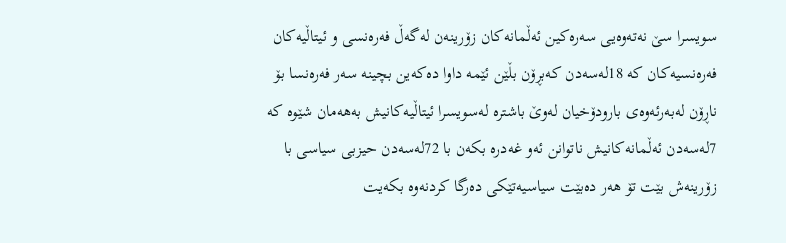سویسرا سێ نه‌ته‌وه‌یی سه‌ره‌كین ئه‌ڵمانه‌كان زۆرینه‌ن له‌گه‌ڵ فه‌ره‌نسی و ئیتاڵیه‌كان فه‌ره‌نسیه‌كان كه‌ 18له‌سه‌دن كه‌بڕۆن بڵێن ئێمه‌ داوا ده‌كه‌ین بچینه‌ سه‌ر فه‌ره‌نسا بۆ ناڕۆن له‌به‌رئه‌وه‌ى بارودۆخیان له‌وێ باشتره‌ له‌سویسرا ئیتاڵیه‌كانیش به‌هه‌مان شێوه‌ كه‌ 7له‌سه‌دن ئه‌ڵمانه‌كانیش ناتوانن ئه‌و غه‌دره‌ بكه‌ن با 72له‌سه‌دن حیزبى سیاسی با زۆرینه‌ش بێت تۆ هه‌ر ده‌بێت سیاسیه‌تێكی ده‌رگا كردنه‌وه‌ بكه‌یت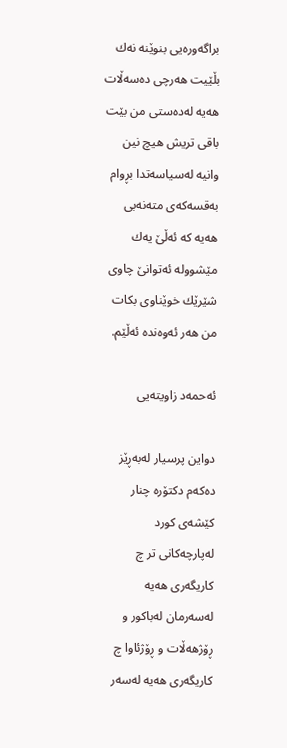براگه‌وره‌یی بنوێنه‌ نه‌ك بڵێیت هه‌رچى ده‌سه‌ڵات هه‌یه‌ له‌ده‌ستى من بێت باقى تریش هیچ نین وانیه‌ له‌سیاسه‌تدا بڕوام به‌قسه‌كه‌ى مته‌نه‌بى هه‌یه‌ كه‌ ئه‌ڵێ یه‌ك مێشووله‌ ئه‌توانێ چاوی شێرێك خوێناوی بكات من هه‌ر ئه‌وه‌نده‌ ئه‌ڵێم.

ئه‌حمه‌د زاویته‌یی

دواین پرسیار له‌به‌ڕێز ده‌كه‌م دكتۆره‌ چنار كێشه‌ى كورد له‌پارچه‌كانى تر چ كاریگه‌رى هه‌یه‌ له‌سه‌رمان له‌باكور و ڕۆژهه‌ڵات و ڕۆژئاوا چ كاریگه‌رى هه‌یه‌ له‌سه‌ر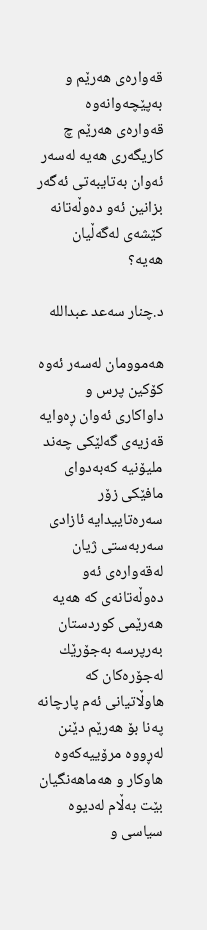قه‌واره‌ى هه‌رێم و به‌پێچه‌وانه‌وه‌ قه‌واره‌ى هه‌رێم چ كاریگه‌رى هه‌یه‌ له‌سه‌ر ئه‌وان به‌تایبه‌تى ئه‌گه‌ر بزانین ئه‌و ده‌وڵه‌تانه‌ كێشه‌ى له‌گه‌ڵیان هه‌یه‌؟

د.چنار سه‌عد عبدالله‌

هه‌موومان له‌سه‌ر ئه‌وه‌ كۆكین پرس و داواكارى ئه‌وان ڕه‌وایه‌ قه‌زیه‌ى گه‌لێكی چه‌ند ملیۆنیه‌ كه‌به‌دواى مافێكی زۆر سه‌ره‌تاییدایه‌ ئازادی سه‌ربه‌ستى ژیان له‌قه‌واره‌ى ئه‌و ده‌وڵه‌تانه‌ى كه‌ هه‌یه‌ هه‌رێمی كوردستان به‌رپرسه‌ به‌جۆرێك له‌جۆره‌كان كه‌ هاوڵاتیانى ئه‌م پارچانه‌ په‌نا بۆ هه‌رێم دێنن له‌ڕووه‌ مرۆییه‌كه‌وه‌ هاوكار و هه‌ماهه‌نگیان بێت به‌ڵام له‌دیوه‌ سیاسی و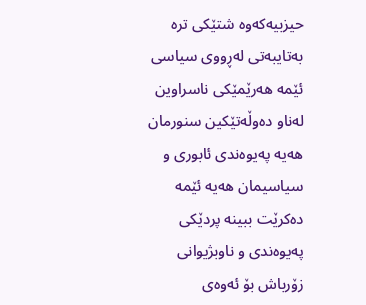حیزبیه‌كه‌وه‌ شتێكى تره‌ به‌تایبه‌تى له‌ڕووی سیاسی ئێمه‌ هه‌رێمێكی ناسراوین له‌ناو ده‌وڵه‌تێكین سنورمان هه‌یه‌ په‌یوه‌ندی ئابورى و سیاسیمان هه‌یه‌ ئێمه‌ ده‌كرێت ببینه‌ پردێكی په‌یوه‌ندی و ناوبژیوانى زۆرباش بۆ ئه‌وه‌ى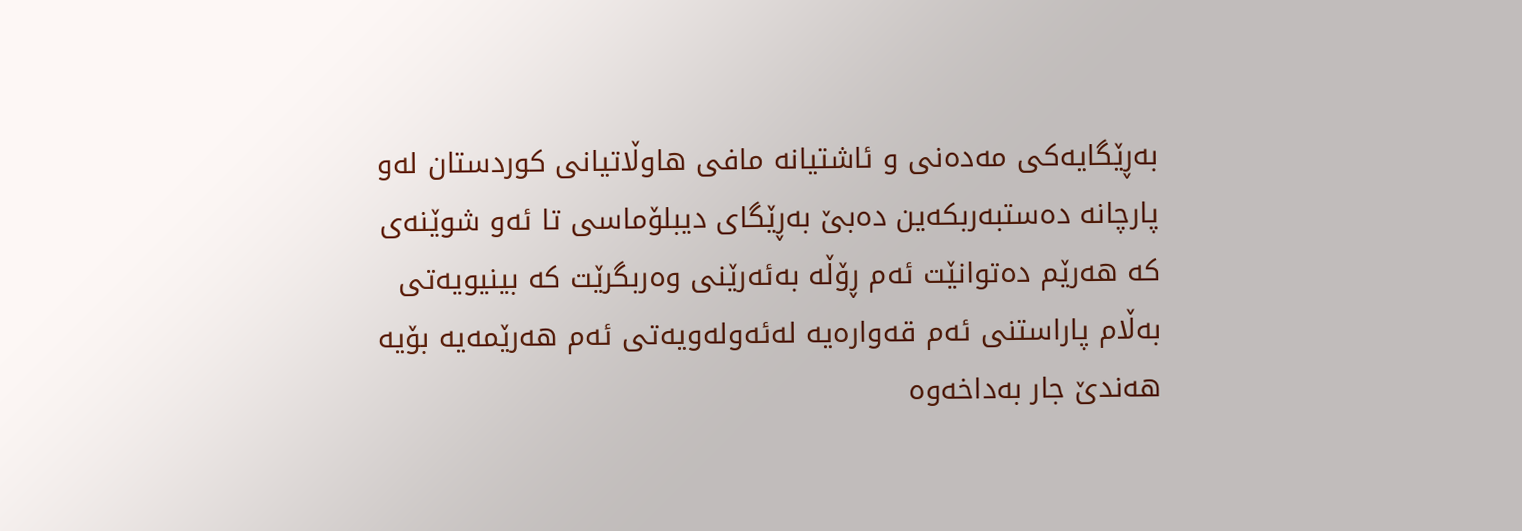به‌ڕێگایه‌كی مه‌ده‌نی و ئاشتیانه‌ مافى هاوڵاتیانى كوردستان له‌و پارچانه‌ ده‌ستبه‌ربكه‌ین ده‌بێ به‌ڕێگای دیبلۆماسی تا ئه‌و شوێنه‌ى كه‌ هه‌رێم ده‌توانێت ئه‌م ڕۆڵه‌ به‌ئه‌رێنی وه‌ربگرێت كه‌ بینیویه‌تى به‌ڵام پاراستنى ئه‌م قه‌واره‌یه‌ له‌ئه‌وله‌ویه‌تى ئه‌م هه‌رێمه‌یه‌ بۆیه‌ هه‌ندێ جار به‌داخه‌وه‌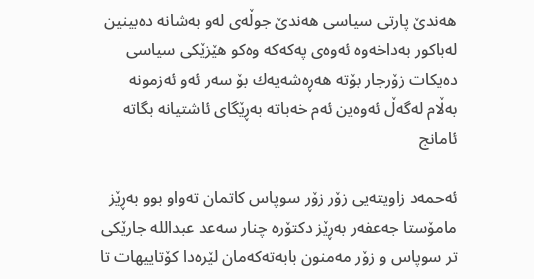هه‌ندێ پارتی سیاسی هه‌ندێ جوڵه‌ى له‌و به‌شانه‌ ده‌بینین له‌باكور به‌داخه‌وه‌ ئه‌وه‌ى په‌كه‌كه‌ وه‌كو هێزێكی سیاسی ده‌یكات زۆرجار بۆته‌ هه‌ڕه‌شه‌یه‌ك بۆ سه‌ر ئه‌و ئه‌زمونه‌ به‌ڵام له‌گه‌ڵ ئه‌وه‌ین ئه‌م خه‌باته‌ به‌ڕێگاى ئاشتیانه‌ بگاته‌ ئامانج

ئه‌حمه‌د زاویته‌یی زۆر زۆر سوپاس كاتمان ته‌واو بوو به‌ڕێز مامۆستا جه‌عفه‌ر به‌ڕێز دكتۆره‌ چنار سه‌عد عبدالله‌ جارێكی تر سوپاس و زۆر مه‌منون بابه‌ته‌كه‌مان لێره‌دا كۆتاییهات تا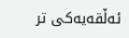ئه‌ڵقه‌یه‌كی تر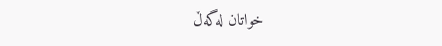خواتان له‌گه‌ڵ